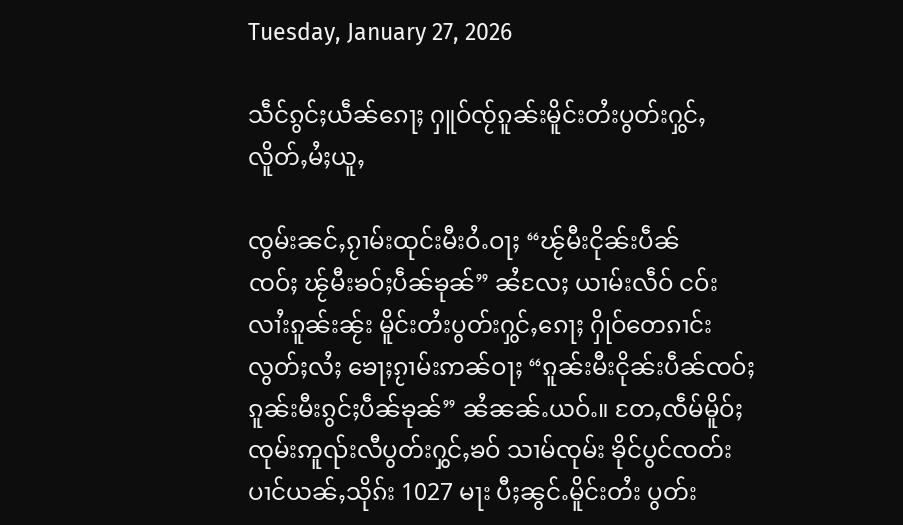Tuesday, January 27, 2026

သဵင်ၵွင်ႈယဵၼ်ၵေႃႈ ႁူဝ်ၸႂ်ၵူၼ်းမိူင်းတႆးပွတ်းႁွင်ႇ လိူတ်ႇမႆႈယူႇ

ၸွမ်းၼင်ႇၵႂၢမ်းထုင်းမီးဝႆႉဝႃႈ “ၽႂ်မီးငိုၼ်းပဵၼ်ၸဝ်ႈ ၽႂ်မီးၶဝ်ႈပဵၼ်ၶုၼ်” ၼႆလႄႈ ယၢမ်းလဵဝ် ငဝ်းလၢႆးၵူၼ်းၼႂ်း မိူင်းတႆးပွတ်းႁွင်ႇၵေႃႈ ႁိုဝ်တေၵၢင်းလွတ်ႈလႆႈ ၶေႃႈၵႂၢမ်းဢၼ်ဝႃႈ “ၵူၼ်းမီးငိုၼ်းပဵၼ်ၸဝ်ႈ ၵူၼ်းမီးၵွင်ႈပဵၼ်ၶုၼ်” ၼႆၼၼ်ႉယဝ်ႉ။ တႄႇၸဵမ်မိူဝ်ႈ ၸုမ်းဢူၺ်းလီပွတ်းႁွင်ႇၶဝ် သၢမ်ၸုမ်း ၶိုင်ပွင်ၸတ်းပၢင်ယၼ်ႇသိုၵ်း 1027 မႃး ပီႈၼွင်ႉမိူင်းတႆး ပွတ်း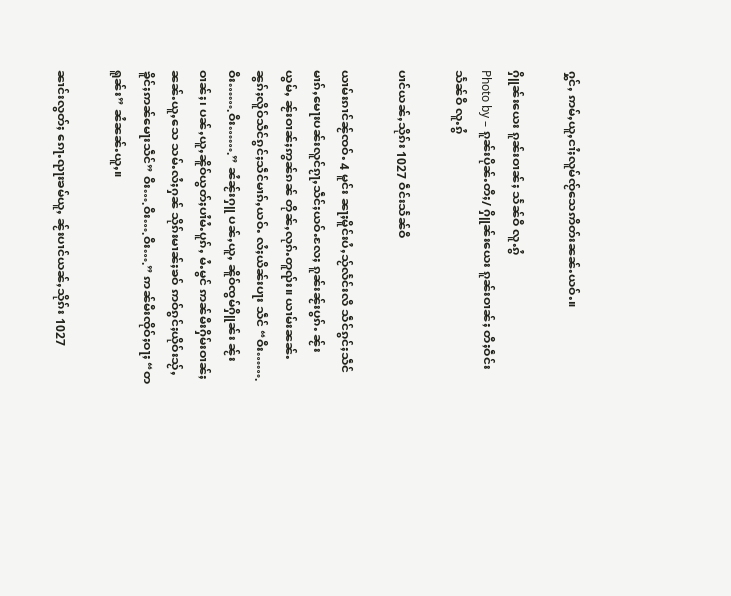ႁွင်ႇ ဢမ်ႇယူႇငၢႆႈလူမ်ၸႂ်သေဢိတ်းၼၼ်ႉယဝ်ႉ။

ႁိူၼ်းယေး ၵူၼ်းဝၢၼ်ႈ သႅၼ်ဝီ လူႉၵွႆ
Photo by – ၵူၼ်းပိုၼ်ႉတီႈ/ ႁိူၼ်းယေး ၵူၼ်းဝၢၼ်ႈ တီႈဝဵင်းသႅၼ်ဝီ လူႉၵွႆ

ပၢင်ယၼ်ႇသိုၵ်း 1027 ဝဵင်းသႅၼ်ဝီ

ယၢမ်းၵၢင်ၼႂ်ၸဝ်ႉ 4 မူင်း ၼႃႈမိူင်းပႆႇသႂ်လႅင်းလီ သဵင်ၵွင်ႈသဵင်မၢၵ်ႇမေႃးပၼ်းလူင်ၵႂႃႇသဵင်ႈယဝ်ႉလႄႈ ၵူၼ်းၼႂ်းပွၵ်ႉ ၼႂ်းယွမ်ႇ ၼႂ်းဝၢၼ်ႈဢွၼ်ၵၼ် တိုၼ်ႇလုၵ်ႉတူၺ်း။ ယၢမ်းၼၼ်ႉ ၼွၵ်ႈလိူဝ်သဵင်ၵွင်ႈသဵင်မၢၵ်ႇယဝ်ႉ လႆႈယိၼ်းပႃး သဵင် “ဝီး…….ဝီး…….ဝီး…….” ၼႆၼႂ်းႁူ ပၼ်ႇယူႇ ၼိူဝ်ၸွမ်ႁိူၼ်း ၼႂ်းဝၢၼ်ႈ၊ ပၼ်ႇယူႇၼိူဝ်ယွတ်ႈပၢႆမႆႉပူၵ်ႇ မႆႉမွင် ဢၼ်မီးႁိမ်းဝၢၼ်ႈၼၼ်ႉယူႇသေ သမ်ႉလႆႈႁၼ် သိုၵ်းမၢၼ်ႈၶဝ် ဢဝ်ၵွင်ႈယိုဝ်းသႂ်ႇၶိူင်ႈဢၼ်မေႃးသဵင်” ဝီး….ဝီး….ဝီး….” ဢၼ်မီးၸိုဝ်ႈဝႃႈ “တရူၼ်း” ၼႆၼၼ်ႉယူႇ။

ၼၢင်းလွတ်ႈ ၵေႃႉၺႃးၶမ်ယူႇ ၼႂ်းပၢင်ယၼ်ႇသိုၵ်း 1027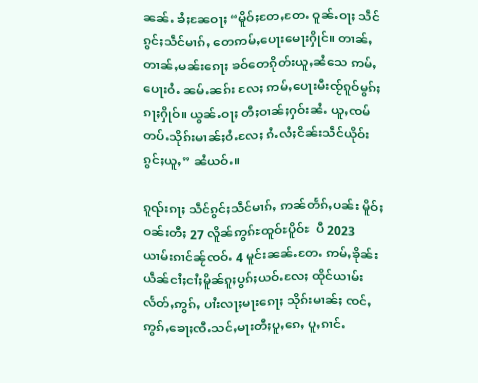ၼၼ်ႉ ၶႆႈၼႄဝႃႈ “မိူဝ်ႈတႄႇတႄႉ ဝူၼ်ႉဝႃႈ သဵင်ၵွင်ႈသဵင်မၢၵ်ႇ တေဢမ်ႇပေႃးမေႃးႁိုင်။ တၢၼ်ႇတၢၼ်ႇမၼ်းၵေႃႈ ၶဝ်တေၵိုတ်းယူႇၼႆသေ ဢမ်ႇပေႃးဝႆႉ ၼမ်ႉၼၵ်း လႄႈ ဢမ်ႇပေႃးမီးၸႂ်ၵူဝ်မွၵ်ႈၵႃႈႁိုဝ်။ ယွၼ်ႉဝႃႈ တီႈဝၢၼ်ႈႁဝ်းၼႆႉ ယူႇၸမ် တပ်ႉသိုၵ်းမၢၼ်ႈဝႆႉလႄႈ ၵႆႉလႆႈငိၼ်းသဵင်ယိုဝ်းၵွင်ႈယူႇ” ၼႆယဝ်ႉ။

ၵူၺ်းၵႃႈ သဵင်ၵွင်ႈသဵင်မၢၵ်ႇ ဢၼ်တႅၵ်ႇပၼ်း မိူဝ်ႈဝၼ်းတီႈ 27 လိူၼ်ဢွၵ်ႊထူဝ်ႊပိူဝ်ႊ  ပီ 2023 ယၢမ်းၵၢင်ၼႂ်ၸဝ်ႉ 4 မူင်းၼၼ်ႉတႄႉ ဢမ်ႇၶိုၼ်းယဵၼ်ငၢႆႈငၢႆႈမိူၼ်ၵူႈပွၵ်ႈယဝ်ႉလႄႈ ထိုင်ယၢမ်းလႅတ်ႇဢွၵ်ႇ ပၢႆးလႃႈမႃးၵေႃႈ သိုၵ်းမၢၼ်ႈ ၸင်ႇဢွၵ်ႇၶေႃႈၸီႉသင်ႇမႃးတီႈပူႇၵေႇ ပူႇၵၢင်ႉ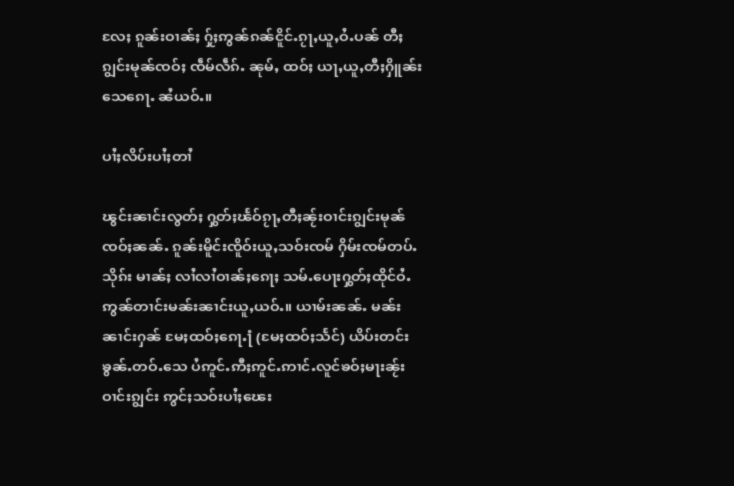လႄႈ ၵူၼ်းဝၢၼ်ႈ ႁႂ်ႈဢွၼ်ၵၼ်ငိူင်ႉၵႂႃႇယူႇဝႆႉပၼ် တီႈၵျွင်းမုၼ်ၸဝ်ႈ ၸဵမ်လဵၵ်ႉ ၼုမ်ႇ ထဝ်ႈ ယႃႇယူႇတီႈႁိူၼ်းသေၵေႃႉ ၼႆယဝ်ႉ။

ပၢႆႈလိပ်းပၢႆႈတၢႆ

ၽွင်းၼၢင်းလွတ်ႈ ႁွတ်ႈၽႅဝ်ၵႂႃႇတီႈၼႂ်းဝၢင်းၵျွင်းမုၼ်ၸဝ်ႈၼၼ်ႉ ၵူၼ်းမိူင်းၸိူဝ်းယူႇသဝ်းၸမ် ႁိမ်းၸမ်တပ်ႉသိုၵ်း မၢၼ်ႈ လၢႆလၢႆဝၢၼ်ႈၵေႃႈ သမ်ႉပေႃးႁွတ်ႈထိုင်ဝႆႉဢွၼ်တၢင်းမၼ်းၼၢင်းယူႇယဝ်ႉ။ ယၢမ်းၼၼ်ႉ မၼ်းၼၢင်းႁၼ် မႄႈထဝ်ႈၵေႃႉ႞ (မႄႈထဝ်ႈသႅင်) ယိပ်းတင်းၶွၼ်ႉတဝ်ႉသေ ပႆဢူင်ႉဢီႈဢူင်ႉဢၢင်ႉလူင်ၶဝ်ႈမႃးၼႂ်းဝၢင်းၵျွင်း ဢွင်ႈသဝ်းပၢႆႈၽေး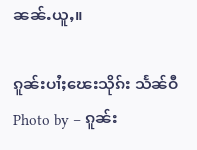ၼၼ်ႉယူႇ။

ၵူၼ်းပၢႆႈၽေးသိုၵ်း သႅၼ်ဝီ
Photo by – ၵူၼ်း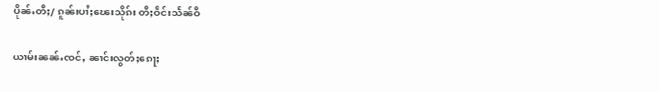ပိုၼ်ႉတီႈ/ ၵူၼ်းပၢႆႈၽေးသိုၵ်း တီႈဝဵင်းသႅၼ်ဝီ

ယၢမ်းၼၼ်ႉၸင်ႇ ၼၢင်းလွတ်ႈၵေႃႈ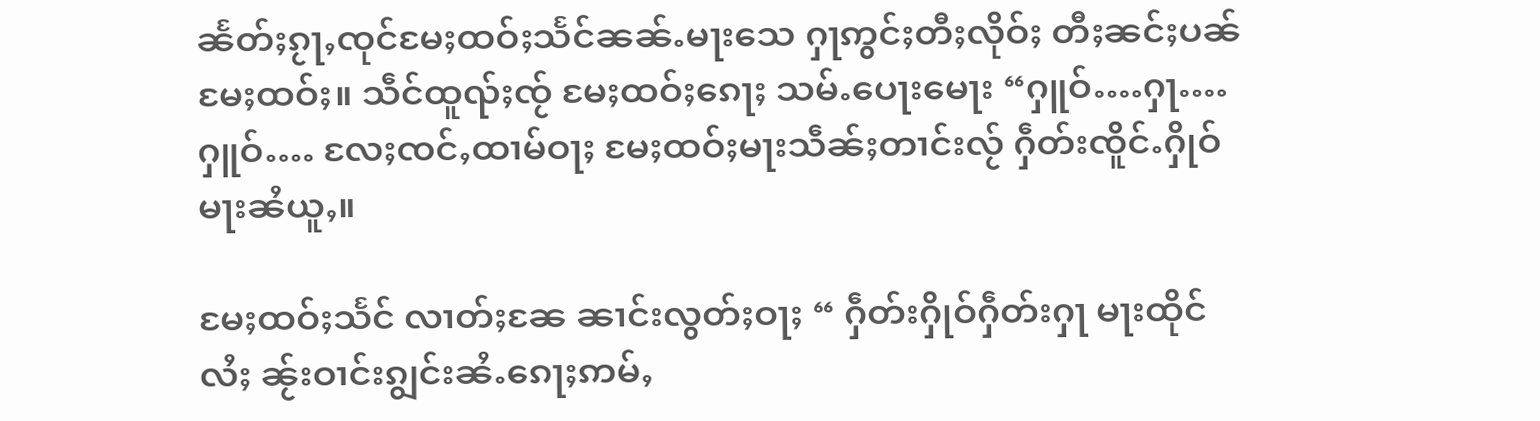ၼႅတ်ႈၵႂႃႇၸုင်မႄႈထဝ်ႈသႅင်ၼၼ်ႉမႃးသေ ႁႃဢွင်ႈတီႈလိုဝ်ႈ တီႈၼင်ႈပၼ်မႄႈထဝ်ႈ။ သဵင်ထူၺ်ႈၸႂ် မႄႈထဝ်ႈၵေႃႈ သမ်ႉပေႃးမေႃး “ႁူဝ်ႉ…ႁႃႉ…ႁူဝ်ႉ… လႄႈၸင်ႇထၢမ်ဝႃႈ မႄႈထဝ်ႈမႃးသဵၼ်ႈတၢင်းလႂ် ႁဵတ်းၸိူင်ႉႁိုဝ်မႃးၼႆယူႇ။

မႄႈထဝ်ႈသႅင် လၢတ်ႈၼႄ ၼၢင်းလွတ်ႈဝႃႈ “ ႁဵတ်းႁိုဝ်ႁဵတ်းႁႃ မႃးထိုင်လႆႈ ၼႂ်းဝၢင်းၵျွင်းၼႆႉၵေႃႈဢမ်ႇ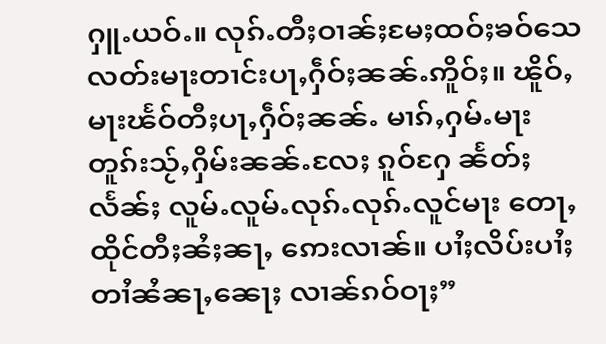ႁူႉယဝ်ႉ။ လုၵ်ႉတီႈဝၢၼ်ႈမႄႈထဝ်ႈၶဝ်သေ လတ်းမႃးတၢင်းပႃႇႁဵဝ်ႈၼၼ်ႉဢိူဝ်ႈ။ ၽိူဝ်ႇမႃးၽႅဝ်တီႈပႃႇႁဵဝ်ႈၼၼ်ႉ မၢၵ်ႇႁမ်ႉမႃးတူၵ်းသႂ်ႇႁိမ်းၼၼ်ႉလႄႈ ၵူဝ်ႁႄ ၼႅတ်ႈလႅၼ်ႈ လူမ်ႉလူမ်ႉလုၵ်ႉလုၵ်ႉလူင်မႃး တေႃႇထိုင်တီႈၼႆႈၼႃႇ ဢေးလၢၼ်။ ပၢႆႈလိပ်းပၢႆႈတၢႆၼႆၼႃႇၼေႃႈ လၢၼ်ၵဝ်ဝႃႈ”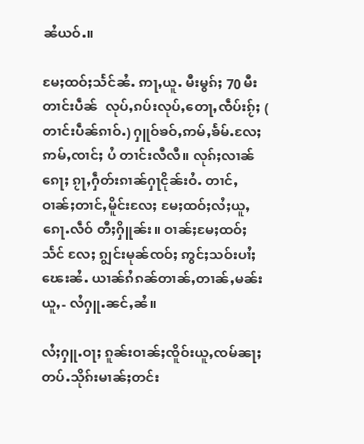ၼႆယဝ်ႉ။

မႄႈထဝ်ႈသႅင်ၼႆႉ ဢႃႇယူႉ မီးမွၵ်ႈ 70 မီးတၢင်းပဵၼ်  လုပ်ႇၵပ်းလုပ်ႇတေႃႇၸဵပ်းၵႂ်ႈ ( တၢင်းပဵၼ်ၵၢဝ်ႉ) ႁူဝ်ၶဝ်ႇဢမ်ႇၶႅမ်ႉလႄႈ ဢမ်ႇၸၢင်ႈ ပႆ တၢင်းလီလီ။ လုၵ်ႈလၢၼ်ၵေႃႈ ၵႂႃႇႁဵတ်းၵၢၼ်ႁႃငိုၼ်းဝႆႉ တၢင်ႇဝၢၼ်ႈတၢင်ႇမိူင်းလႄႈ မႄႈထဝ်ႈလႆႈယူႇၵေႃႉလဵဝ် တီႈႁိူၼ်း။ ဝၢၼ်ႈမႄႈထဝ်ႈသႅင် လႄႈ ၵျွင်းမုၼ်ၸဝ်ႈ ဢွင်ႈသဝ်းပၢႆႈၽေးၼႆႉ ယၢၼ်ၵႆၵၼ်တၢၼ်ႇတၢၼ်ႇမၼ်း ယူႇ- လႆႁူႉၼင်ႇၼႆ။

လႆႈႁူႉဝႃႈ ၵူၼ်းဝၢၼ်ႈၸိူဝ်းယူႇၸမ်ၼႃႈတပ်ႉသိုၵ်းမၢၼ်ႈတင်း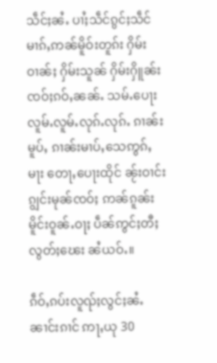သဵင်ႈၼႆႉ ပၢႆႈသဵင်ၵွင်ႈသဵင်မၢၵ်ႇဢၼ်မိူဝ်းတူၵ်း ႁိမ်းဝၢၼ်ႈ ႁိမ်းသူၼ် ႁိမ်းႁိူၼ်းၸဝ်ႈၵဝ်ႇၼၼ်ႉ သမ်ႉပေႃးလူမ်ႉလူမ်ႉလုၵ်ႉလုၵ်ႉ ၵၢၼ်းမူပ်ႇ ၵၢၼ်းမၢပ်ႇသေဢွၵ်ႇ မႃး တေႃႇပေႃးထိုင် ၼႂ်းဝၢင်းၵျွင်းမုၼ်ၸဝ်ႈ ဢၼ်ၵူၼ်းမိူင်းဝူၼ်ႉဝႃႈ ပဵၼ်ဢွင်ႈတီႈလွတ်ႈၽေး ၼႆယဝ်ႉ။

ၵဵဝ်ႇၵပ်းလူၺ်ႈလွင်ႈၼႆႉ ၼၢင်းၵၢင် ဢႃႇယု 30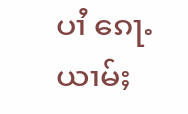ပၢႆ ၵေႃႉယၢမ်ႈ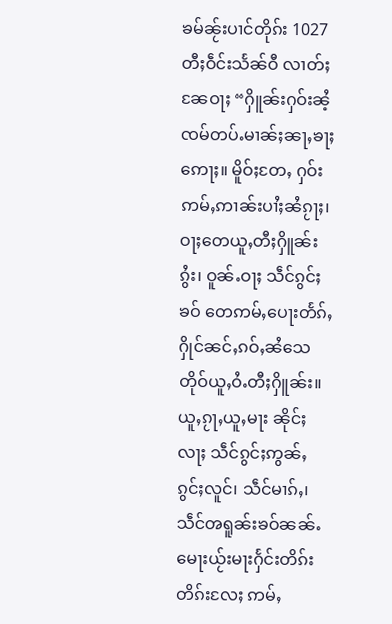ၶမ်ၼႂ်းပၢင်တိုၵ်း 1027 တီႈဝဵင်းသႅၼ်ဝီ လၢတ်ႈၼႄဝႃႈ “ႁိူၼ်းႁဝ်းၼႆ့ ၸမ်တပ်ႉမၢၼ်ႈၼႃႇၶႃႈဢေႃႈ။ မိူဝ်ႈတႄႇ ႁဝ်းဢမ်ႇဢၢၼ်းပၢႆႈၼႆၵႂႃႈ၊ ဝႃႈတေယူႇတီႈႁိူၼ်းၵွႆး၊ ဝူၼ်ႉဝႃႈ သဵင်ၵွင်ႈၶဝ် တေဢမ်ႇပေႃးတႅၵ်ႇႁိုင်ၼင်ႇၵဝ်ႇၼႆသေ တိုဝ်ယူႇဝႆႉတီႈႁိူၼ်း။ ယူႇၵႂႃႇယူႇမႃး ၼိုင်ႈလႃႈ သဵင်ၵွင်ႈဢွၼ်ႇ ၵွင်ႈလူင်၊ သဵင်မၢၵ်ႇ၊ သဵင်ၻရူၼ်းၶဝ်ၼၼ်ႉ မေႃးယႂ်းမႃးႁႅင်းတိၵ်းတိၵ်းလႄႈ ဢမ်ႇ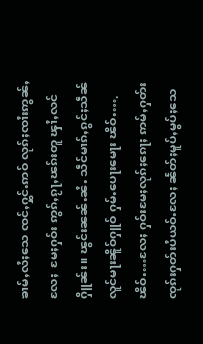ၶၢမ်ႇလႆႈသေ ၸင်ႇႁွင်ႉဢဝ် လုၵ်ႈၸၢႆးဢွၼ်ႇလႄႈ  မႄႈႁဝ်း ဢွၵ်ႇၵႂႃႇၽၵ်းတူ ၾၢႆႇလင်ႁိူၼ်း။ ၽွင်းၼၼ်ႉၼႆႉ သဵင်မၢၵ်ႇၵွင်ႈသဵၼ်လူင်မႃးၼိူဝ်ႁူဝ် ႁမ်ႉပေႃးမေႃး ၽိဝ်ႉ….ၽိဝ်ႉ…လႄႈ ႁဝ်းမႄႈလုၵ်ႈၵေႃႈ ဢမ်ႇႁတ်းၸုၵ်းႁတ်းပႆယဝ်ႉလႄႈ ၼႅတ်ႈမူပ်ႇမွပ်ႈသေ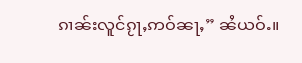ၵၢၼ်းလူင်ၵႂႃႇဢဝ်ၼႃႇ” ၼႆယဝ်ႉ။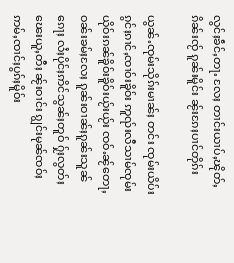လွင်ႈၶဵင်ႇတႃႉ လႄႈ တၢင်းယၢပ်ႇၽိုတ်ႇၵိၼ်းၸႂ် ၵူၼ်းမိူင်း ၼႂ်းၵႄႈပၢင်တိုၵ်း

ယွၼ်ႉၸုမ်းသိုၵ်းမၢၼ်ႈ တင်း ၸုမ်းယိပ်းၵွင်ႈၵၢင်ႇၸၢဝ်းၶိူဝ်း ဢူၺ်းလီသၢမ်ၸုမ်း ယိုဝ်းၵၼ်ၶိူဝ်းၶိူဝ်းယႂ်းယႂ်း ၸဝ်ႉၼႂ်တေႃႇဝၼ်းၶမ်ႈလႄႈ ၵူၼ်းဝၢၼ်ႈၵူၼ်းသူၼ်ၵေႃႈ လႆႈပိုင်ႈဢိင်သွၼ်ႈတူဝ် ႁႂ်ႈလွတ်ႈၽေးယူႇတီႈ ၼႂ်းဝၢင်း ၵျွင်းမုၼ်ၸဝ်ႈ ဢမ်ႇၸၢင်ႈပွၵ်ႈမိူဝ်း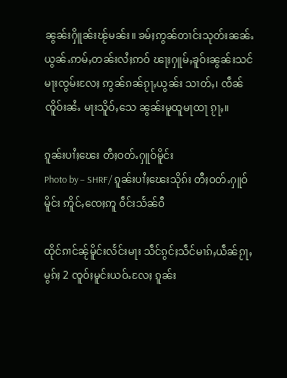ၼွၼ်းႁိူၼ်းၽႂ်မၼ်း။ ၶမ်ႈဢွၼ်တၢင်းသုတ်းၼၼ်ႉ ယွၼ်ႉဢမ်ႇတၼ်းလႆႈဢဝ် ၽႃႈႁူမ်ႇၶူဝ်းၼွၼ်းသင်မႃးၸွမ်းလႄႈ ဢွၼ်ၵၼ်ၵႂႃႇယွၼ်း သၢတ်ႇ၊ ၸဵၼ်ၸိူဝ်းၼႆႉ မႃးသိူဝ်ႇသေ ၼွၼ်းမူထူမႃထႃ ၵႂႃႇ။

ၵူၼ်းပၢႆႈၽေး တီႈဝတ်ႉႁူဝ်မိူင်း
Photo by – SHRF/ ၵူၼ်းပၢႆႈၽေးသိုၵ်း တီႈဝတ်ႉႁူဝ်မိူင်း ဢိူင်ႇၸေႈဢူ ဝဵင်းသႅၼ်ဝီ

ထိုင်ၵၢင်ၼႂ်မိူင်းလႅင်းမႃး သဵင်ၵွင်ႈသဵင်မၢၵ်ႇယဵၼ်ၵႂႃႇမွၵ်ႈ 2 ၸူဝ်ႈမူင်းယဝ်ႉလႄႈ ၵူၼ်း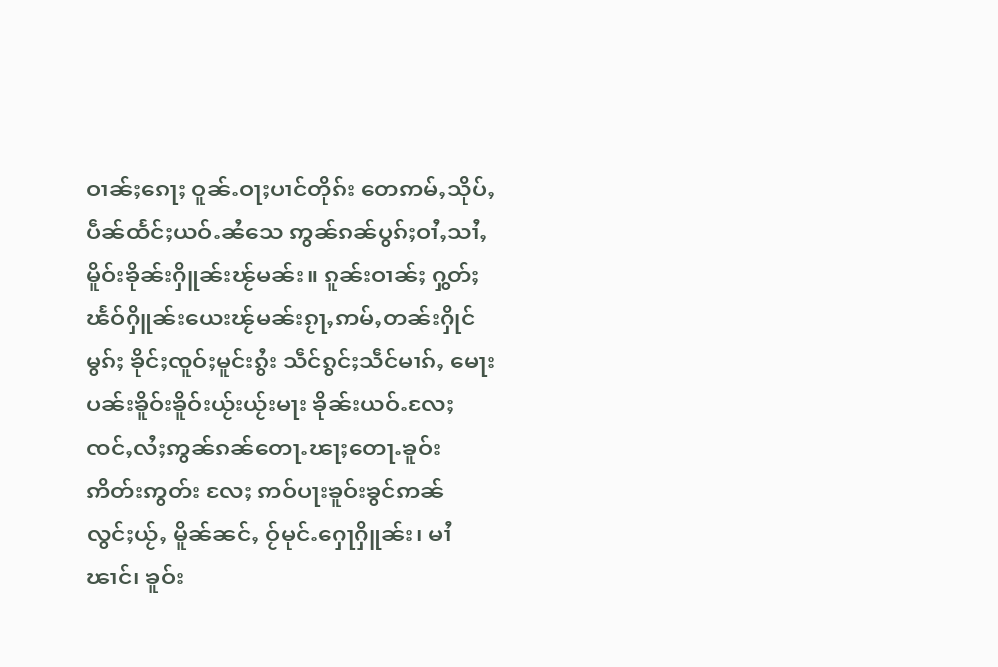ဝၢၼ်ႈၵေႃႈ ဝူၼ်ႉဝႃႈပၢင်တိုၵ်း တေဢမ်ႇသိုပ်ႇပဵၼ်ထႅင်ႈယဝ်ႉၼႆသေ ဢွၼ်ၵၼ်ပွၵ်ႈဝၢႆႇသၢႆႇမိူဝ်းၶိုၼ်းႁိူၼ်းၽႂ်မၼ်း။ ၵူၼ်းဝၢၼ်ႈ ႁွတ်ႈ ၽႅဝ်ႁိူၼ်းယေးၽႂ်မၼ်းၵႂႃႇဢမ်ႇတၼ်းႁိုင်မွၵ်ႈ ၶိုင်ႈၸူဝ်ႈမူင်းၵွႆး သဵင်ၵွင်ႈသဵင်မၢၵ်ႇ မေႃးပၼ်းၶိူဝ်းၶိူဝ်းယႂ်းယႂ်းမႃး ၶိုၼ်းယဝ်ႉလႄႈ ၸင်ႇလႆႈဢွၼ်ၵၼ်တေႃႉၽႃႈတေႃႉၶူဝ်း ဢိတ်းဢွတ်း လႄႈ ဢဝ်ပႃးၶူဝ်းၶွင်ဢၼ်လွင်ႈယႂ်ႇ မိူၼ်ၼင်ႇ ဝႂ်မုင်ႉႁေႃႁိူၼ်း၊ မၢႆၽၢင်၊ ၶူဝ်း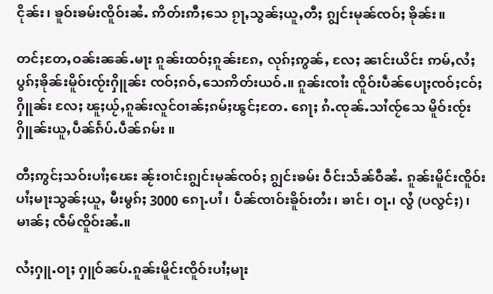ငိုၼ်း၊ ၶူဝ်းၶမ်းၸိူဝ်းၼႆႉ ဢိတ်းဢီႈသေ ၵႂႃႇသွၼ်ႈယူႇတီႈ ၵျွင်းမုၼ်ၸဝ်ႈ ၶိုၼ်း။

တင်ႈတႄႇဝၼ်းၼၼ်ႉမႃး ၵူၼ်းထဝ်ႈၵူၼ်းၵႄႇ လုၵ်ႈဢွၼ်ႇ လႄႈ ၼၢင်းယိင်း ဢမ်ႇလႆႈပွၵ်ႈၶိုၼ်းမိူဝ်းၸႂ်းႁိူၼ်း ၸဝ်ႈၵဝ်ႇသေဢိတ်းယဝ်ႉ။ ၵူၼ်းၸၢႆး ၸိူဝ်းပဵၼ်ပေႃႈၸဝ်ႈငဝ်ႈႁိူၼ်း လႄႈ ၽူႈယႂ်ႇၵူၼ်းလူင်ဝၢၼ်ႈၵမ်ႈၽွင်ႈတႄႉ ၵေႃႈ ၵႆႉၸုၼ်ႉသၢႆၸႂ်သေ မိူဝ်းၸႂ်းႁိူၼ်းယူႇပဵၼ်ၵႅပ်ႉပဵၼ်ၵမ်း ။

တီႈဢွင်ႈသဝ်းပၢႆႈၽေး ၼႂ်းဝၢင်းၵျွင်းမုၼ်ၸဝ်ႈ ၵျွင်းၶမ်း ဝဵင်းသႅၼ်ဝီၼႆႉ ၵူၼ်းမိူင်းၸိူဝ်းပၢႆႈမႃးသွၼ်ႈယူႇ မီးမွၵ်ႈ 3000 ၵေႃႉပၢႆ၊ ပဵၼ်ၸၢဝ်းၶိူဝ်းတႆး၊ ၶၢင်၊ ဝႃႉ၊ လွႆ (ပလွင်ႈ) ၊ မၢၼ်ႈ ၸဵမ်ၸိူဝ်းၼႆႉ။

လႆႈႁူႉဝႃႈ ႁူဝ်ၼပ်ႉၵူၼ်းမိူင်းၸိူဝ်းပၢႆႈမႃး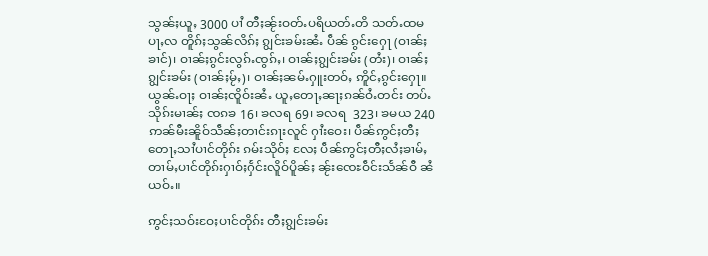သွၼ်ႈယူႇ 3000 ပၢႆ တီႈၼႂ်းဝတ်ႉပရိယတ်ႉတိ သတ်ႉထမပႃႇလ တိူၵ်ႈသွၼ်လိၵ်ႈ ၵျွင်းၶမ်းၼႆႉ ပဵၼ် ၵွင်းႁေႃ (ဝၢၼ်ႈၶၢင်)၊ ဝၢၼ်ႈၵွင်းလွၵ်ႉၸွၵ်ႇ၊ ဝၢၼ်ႈၵျွင်းၶမ်း (တႆး)၊ ဝၢၼ်ႈၵျွင်းၶမ်း (ဝၢၼ်ႈမႂ်ႇ)၊ ဝၢၼ်ႈၼမ်ႉႁူးတဝ်ႇ ဢိူင်ႇၵွင်းႁေႃ။ ယွၼ်ႉဝႃႈ ဝၢၼ်ႈၸိူဝ်းၼႆႉ ယူႇတေႃႇၼႃႈၵၼ်ဝႆႉတင်း တပ်ႉသိုၵ်းမၢၼ်ႈ ၸၵၶ 16၊ ၶလရ 69၊ ၶလရ  323၊ ၶမယ 240 ဢၼ်မီးၼိူဝ်သဵၼ်ႈတၢင်းၵႃးလူင် ႁၢႆးဝေး၊ ပဵၼ်ဢွင်ႈတီႈ တေႃႇသၢႆပၢင်တိုၵ်း ၵမ်းသိုဝ်ႈ လႄႈ ပဵၼ်ဢွင်ႈတီႈလႆႈၶၢမ်ႇတၢမ်ႇပၢင်တိုၵ်းႁၢဝ်ႈႁႅင်းလိူဝ်ပိူၼ်ႈ ၼႂ်းၸေႊဝဵင်းသႅၼ်ဝီ ၼႆယဝ်ႉ။

ဢွင်ႈသဝ်းဝႄႈပၢင်တိုၵ်း တီႈၵျွင်းၶမ်း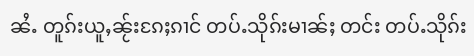ၼႆႉ တူၵ်းယူႇၼႂ်းၵႄႈၵၢင် တပ်ႉသိုၵ်းမၢၼ်ႈ တင်း တပ်ႉသိုၵ်း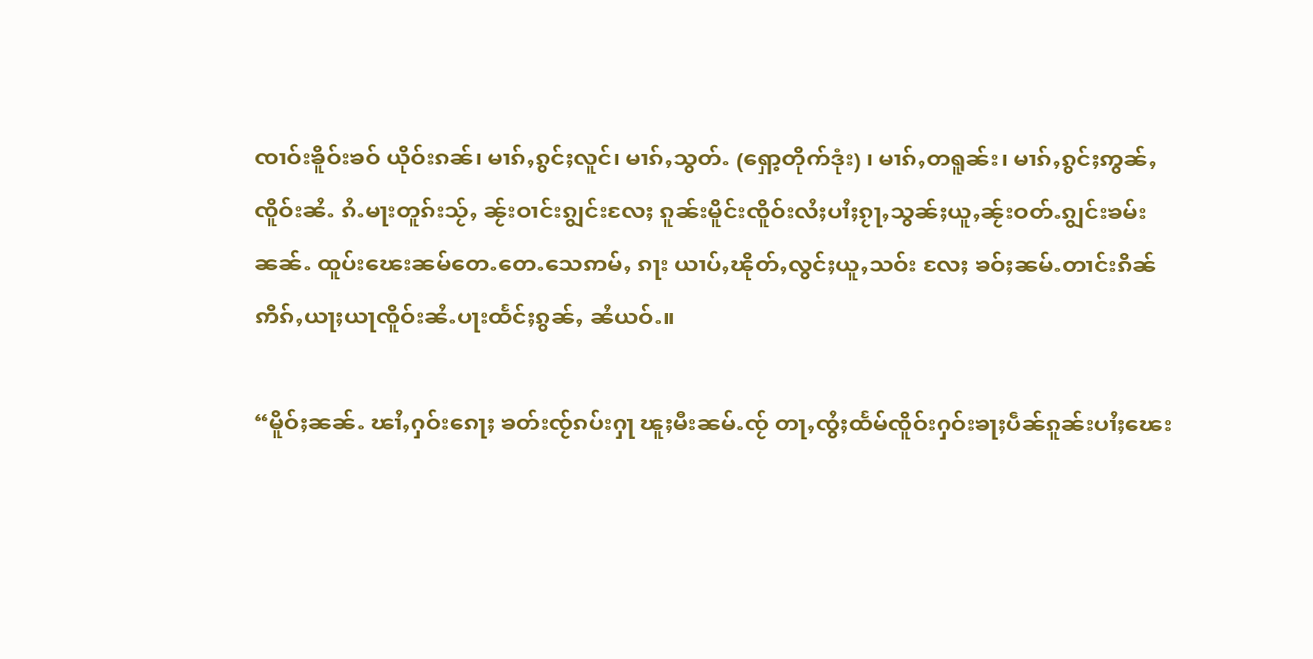ၸၢဝ်းၶိူဝ်းၶဝ် ယိုဝ်းၵၼ်၊ မၢၵ်ႇၵွင်ႈလူင်၊ မၢၵ်ႇသွတ်ႉ (ရှော့တိုက်ဒုံး) ၊ မၢၵ်ႇတရူၼ်း၊ မၢၵ်ႇၵွင်ႈဢွၼ်ႇၸိူဝ်းၼႆႉ ၵႆႉမႃးတူၵ်းသႂ်ႇ ၼႂ်းဝၢင်းၵျွင်းလႄႈ ၵူၼ်းမိူင်းၸိူဝ်းလႆႈပၢႆႈၵႂႃႇသွၼ်ႈယူႇၼႂ်းဝတ်ႉၵျွင်းၶမ်းၼၼ်ႉ ထူပ်းၽေးၼမ်တေႉတေႉသေဢမ်ႇ ၵႃး ယၢပ်ႇၽိုတ်ႇလွင်ႈယူႇသဝ်း လႄႈ ၶဝ်ႈၼမ်ႉတၢင်းၵိၼ် ဢိၵ်ႇယႃႈယႃၸိူဝ်းၼႆႉပႃးထႅင်ႈၵွၼ်ႇ ၼႆယဝ်ႉ။

“မိူဝ်ႈၼၼ်ႉ ၽၢႆႇႁဝ်းၵေႃႈ ၶတ်းၸႂ်ၵပ်းႁႃ ၽူႈမီးၼမ်ႉၸႂ် တႃႇၸွႆႈထႅမ်ၸိူဝ်းႁဝ်းၶႃႈပဵၼ်ၵူၼ်းပၢႆႈၽေး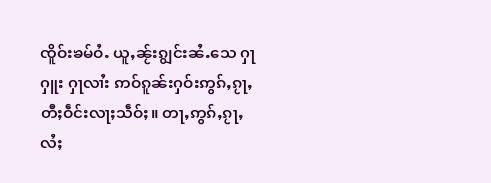ၸိူဝ်းၶမ်ဝႆႉ ယူႇၼႂ်းၵျွင်းၼႆႉသေ ႁႃႁူး ႁႃလၢႆး ဢဝ်ၵူၼ်းႁဝ်းဢွၵ်ႇၵႂႃႇတီႈဝဵင်းလႃႈသဵဝ်ႈ။ တႃႇဢွၵ်ႇၵႂႃႇလႆႈ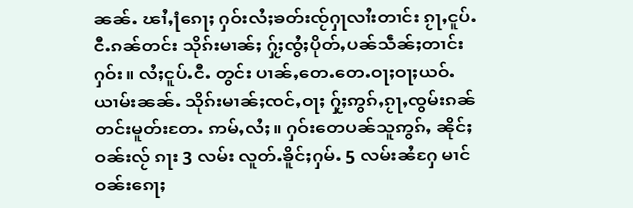ၼၼ်ႉ ၽၢႆႇ႞ၵေႃႈ ႁဝ်းလႆႈၶတ်းၸႂ်ႁႃလၢႆးတၢင်း ၵႂႃႇငူပ်ႉငီႉၵၼ်တင်း သိုၵ်းမၢၼ်ႈ ႁႂ်ႈၸွႆႈပိုတ်ႇပၼ်သဵၼ်ႈတၢင်းႁဝ်း။ လႆႈငူပ်ႉငီႉ တွင်း ပၢၼ်ႇတေႉတေႉဝႃႈဝႃႈယဝ်ႉ ယၢမ်းၼၼ်ႉ သိုၵ်းမၢၼ်ႈၸင်ႇဝႃႈ ႁႂ်ႈဢွၵ်ႇၵႂႃႇၸွမ်းၵၼ် တင်းမူတ်းတႄႉ ဢမ်ႇလႆႈ။ ႁဝ်းတေပၼ်သူဢွၵ်ႇ ၼိုင်ႈဝၼ်းလႂ် ၵႃး 3 လမ်း လူတ်ႉၶိူင်ႈႁမ်ႉ 5 လမ်းၼႆႁႄ မၢင်ဝၼ်းၵေႃႈ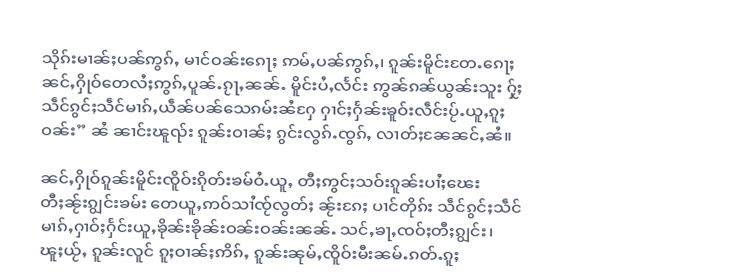သိုၵ်းမၢၼ်ႈပၼ်ဢွၵ်ႇ မၢင်ဝၼ်းၵေႃႈ ဢမ်ႇပၼ်ဢွၵ်ႇ၊ ၵူၼ်းမိူင်းတႄႉၵေႃႈ ၼင်ႇႁိုဝ်တေလႆႈဢွၵ်ႇပူၼ်ႉၵႂႃႇၼၼ်ႉ မိူင်းပႆႇလႅင်း ဢွၼ်ၵၼ်ယွၼ်းသူး ႁႂ်ႈသဵင်ၵွင်ႈသဵင်မၢၵ်ႇယဵၼ်ပၼ်သေၵမ်းၼႆႁႄ ႁၢင်ႈႁႅၼ်းၶူဝ်းလဵင်းပႂ်ႉယူႇၵူႈဝၼ်း” ၼႆ ၼၢင်းၽူၺ်း ၵူၼ်းဝၢၼ်ႈ ၵွင်းလွၵ်ႉၸွၵ်ႇ လၢတ်ႈၼႄၼင်ႇၼႆ။

ၼင်ႇႁိုဝ်ၵူၼ်းမိူင်းၸိူဝ်းၵိုတ်းၶမ်ဝႆႉယူႇ တီႈဢွင်ႈသဝ်းၵူၼ်းပၢႆႈၽေး တီႈၼႂ်းၵျွင်းၶမ်း တေယူႇဢဝ်သၢႆၸႂ်လွတ်ႈ ၼႂ်းၵႄႈ ပၢင်တိုၵ်း သဵင်ၵွင်ႈသဵင်မၢၵ်ႇႁၢဝ်ႈႁႅင်းယူႇၶိုၼ်းၶိုၼ်းဝၼ်းဝၼ်းၼၼ်ႉ သင်ႇၶႃႇၸဝ်ႈတီႈၵျွင်း၊ ၽူႈယႂ်ႇ ၵူၼ်းလူင် ၵူႈဝၢၼ်ႈဢိၵ်ႇ ၵူၼ်းၼုမ်ႇၸိူဝ်းမီးၼမ်ႉၵတ်ႉၵူႈ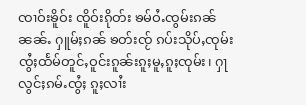ၸၢဝ်းၶိူဝ်း ၸိူဝ်းၵိုတ်း ၶမ်ဝႆႉၸွမ်းၵၼ်ၼၼ်ႉ ႁူမ်ႈၵၼ် ၶတ်းၸႂ် ၵပ်းသိုပ်ႇၸုမ်းၸွႆႈထႅမ်တူင်ႇဝူင်းၵူၼ်းၵူႈမူႇၵူႈၸုမ်း၊ ႁႃလွင်ႈၵမ်ႉၸွႆႈ ၵူႈလၢႆး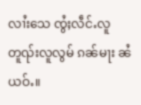လၢႆးသေ ၸွႆႈလဵင်ႉလူ တူၺ်းလူလွမ် ၵၼ်မႃး ၼႆယဝ်ႉ။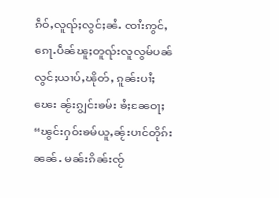ၵဵဝ်ႇလူၺ်ႈလွင်ႈၼႆႉ ၸၢႆးဢွင်ႇ ၵေႃႉပဵၼ်ၽူႈတူၺ်းလူလွမ်ပၼ် လွင်ႈယၢပ်ႇၽိုတ်ႇ ၵူၼ်းပၢႆႈၽေး ၼႂ်းၵျွင်းၶမ်း ၶႆႈၼႄဝႃႈ “ၽွင်းႁဝ်းၶမ်ယူႇၼႂ်းပၢင်တိုၵ်းၼၼ်ႉ မၼ်းၵိၼ်းၸႂ်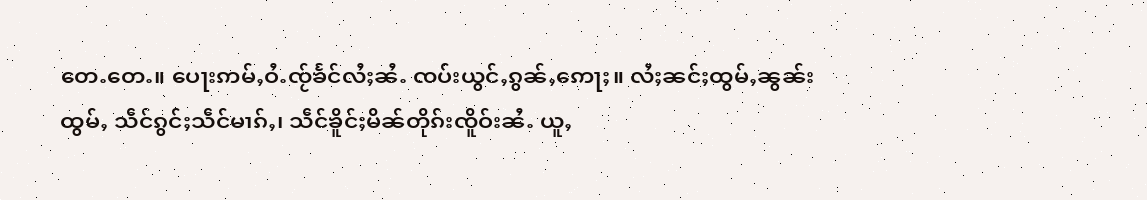တေႉတေႉ။ ပေႃးဢမ်ႇဝႆႉၸႂ်ၶႅင်လႆႈၼႆႉ ၸပ်းယွင်ႇၵွၼ်ႇဢေႃႈ။ လႆႈၼင်ႈထွမ်ႇၼွၼ်းထွမ်ႇ သဵင်ၵွင်ႈသဵင်မၢၵ်ႇ၊ သဵင်ၶိူင်ႈမိၼ်တိုၵ်းၸိူဝ်းၼႆႉ ယူႇ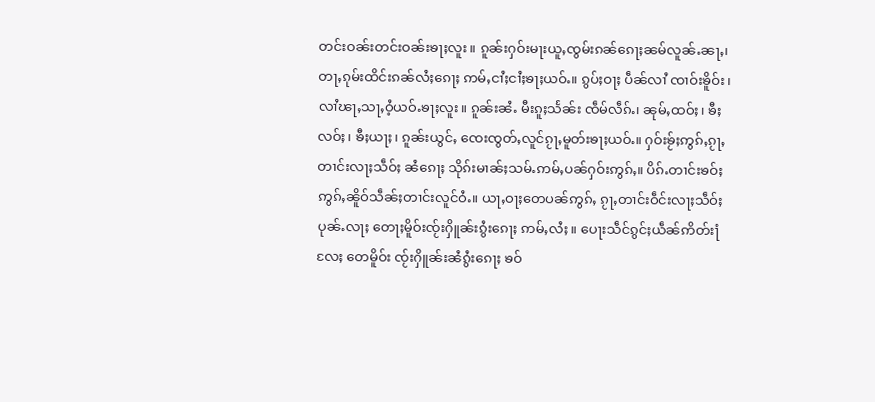တင်းဝၼ်းတင်းဝၼ်းၶႃႈလူး။ ၵူၼ်းႁဝ်းမႃးယူႇၸွမ်းၵၼ်ၵေႃႈၼမ်လူၼ်ႉၼႃႇ၊ တႃႇၵုမ်းထိင်းၵၼ်လႆႈၵေႃႈ ဢမ်ႇငၢႆႈငၢႆႈၶႃႈယဝ်ႉ။ ၵွပ်ႈဝႃႈ ပဵၼ်လၢႆ ၸၢဝ်းၶိူဝ်း၊ လၢႆၽႃႇသႃႇဝႆ့ယဝ်ႉၶႃႈလူး။ ၵူၼ်းၼႆႉ မီးၵူႈသႅၼ်း ၸဵမ်လဵၵ်ႉ၊ ၼုမ်ႇထဝ်ႈ၊ ၶီႈလဝ်ႈ၊ ၶီႈယႃႈ၊ ၵူၼ်းယွင်ႇ ၸေးၸွတ်ႇလူင်ၵႂႃႇမူတ်းၶႃႈယဝ်ႉ။ ႁဝ်းၶႂ်ႈဢွၵ်ႇၵႂႃႇတၢင်းလႃႈသဵဝ်ႈ ၼႆၵေႃႈ သိုၵ်းမၢၼ်ႈသမ်ႉဢမ်ႇပၼ်ႁဝ်းဢွၵ်ႇ။ ပိၵ်ႉတၢင်းၶဝ်ႈဢွၵ်ႇၼိူဝ်သဵၼ်ႈတၢင်းလူင်ဝႆႉ။ ယႃႇဝႃႈတေပၼ်ဢွၵ်ႇ ၵႂႃႇတၢင်းဝဵင်းလႃႈသဵဝ်ႈပုၼ်ႉလႃႈ တေႃႈမိူဝ်းၸႂ်းႁိူၼ်းၵွႆးၵေႃႈ ဢမ်ႇလႆႈ။ ပေႃးသဵင်ၵွင်ႈယဵၼ်ဢိတ်း႞လႄႈ တေမိူဝ်း ၸႂ်းႁိူၼ်းၼႆၵွႆးၵေႃႈ ၶဝ်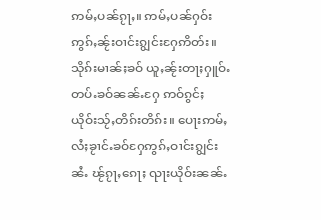ဢမ်ႇပၼ်ၵႂႃႇ။ ဢမ်ႇပၼ်ႁဝ်းဢွၵ်ႇၼႂ်းဝၢင်းၵျွင်းႁႄဢိတ်း။ သိုၵ်းမၢၼ်ႈၶဝ် ယူႇၼႂ်းတႃႈႁူဝ်ႉ တပ်ႉၶဝ်ၼၼ်ႉႁႄ ဢဝ်ၵွင်ႈယိုဝ်းသႂ်ႇတိၵ်းတိၵ်း။ ပေႃးဢမ်ႇလႆႈၶႂၢင်ႉၶဝ်ႁႄဢွၵ်ႇဝၢင်းၵျွင်းၼႆႉ ၽႂ်ၵႂႃႇၵေႃႈ ၺႃးယိုဝ်းၼၼ်ႉ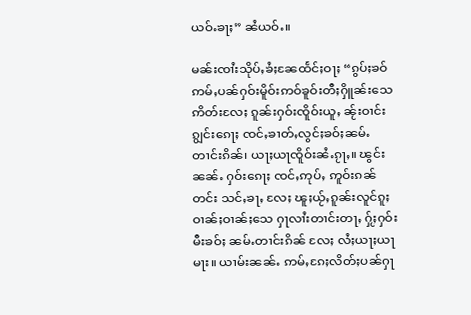ယဝ်ႉၶႃႈ” ၼႆယဝ်ႉ။

မၼ်းၸၢႆးသိုပ်ႇၶႆႈၼႄထႅင်ႈဝႃႈ “ၵွပ်ႈၶဝ်ဢမ်ႇပၼ်ႁဝ်းမိူဝ်းဢဝ်ၶူဝ်းတီႈႁိူၼ်းသေဢိတ်းလႄႈ ၵူၼ်းႁဝ်းၸိူဝ်းယူႇ ၼႂ်းဝၢင်းၵျွင်းၵေႃႈ ၸင်ႇၶၢတ်ႇလွင်ႈၶဝ်ႈၼမ်ႉတၢင်းၵိၼ်၊ ယႃႈယႃၸိူဝ်းၼႆႉၵႂႃႇ။ ၽွင်းၼၼ်ႉ ႁဝ်းၵေႃႈ ၸင်ႇဢုပ်ႇ ဢူဝ်းၵၼ်တင်း သင်ႇၶႃႇ လႄႈ ၽူႈယႂ်ႇၵူၼ်းလူင်ၵူႈဝၢၼ်ႈဝၢၼ်ႈသေ ႁႃလၢႆးတၢင်းတႃႇ ႁႂ်ႈႁဝ်းမီးၶဝ်ႈ ၼမ်ႉတၢင်းၵိၼ် လႄႈ လႆႈယႃႈယႃမႃး။ ယၢမ်းၼၼ်ႉ ဢမ်ႇၵႄႈလိတ်ႈပၼ်ႁႃ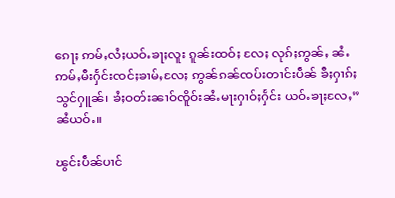ၵေႃႈ ဢမ်ႇလႆႈယဝ်ႉၶႃႈလူး ၵူၼ်းထဝ်ႈ လႄႈ လုၵ်ႈဢွၼ်ႇ ၼႆႉ ဢမ်ႇမီးႁႅင်းၸင်ႈၶၢမ်ႇလႄႈ ဢွၼ်ၵၼ်ၸပ်းတၢင်းပဵၼ် ၶီႈႁၢၵ်ႈသွင်ႁူၼ်၊ ၶႆႈဝတ်းၼၢဝ်ၸိူဝ်းၼႆႉမႃးႁၢဝ်ႈႁႅင်း ယဝ်ႉၶႃႈလႄႇ” ၼႆယဝ်ႉ။

ၽွင်းပဵၼ်ပၢင်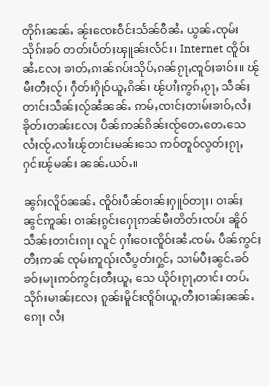တိုၵ်းၼၼ်ႉ ၼႂ်းၸေႊဝဵင်းသႅၼ်ဝီၼႆႉ ယွၼ်ႉၸုမ်းသိုၵ်းၶဝ် တတ်းပႅတ်ႈၾူၼ်းလႅင်း၊ Internet ၸိူဝ်းၼႆႉလႄႈ ၶၢတ်ႇၵၢၼ်ၵပ်းသိုပ်ႇၵၼ်ၵႂႃႇၸူဝ်ႈၶၢဝ်း။ ၽႂ်မီးတီႈလႂ်၊ ႁဵတ်းႁိုဝ်ယူႇၵိၼ်၊ ၽႂ်ပၢႆႈဢွၵ်ႇၵႂႃႇ သဵၼ်ႈတၢင်းသဵၼ်ႈလႂ်ၼႆၼၼ်ႉ ဢမ်ႇၸၢင်ႈတၢမ်းၶၢဝ်ႇလႆႈ ၶိုတ်းတၼ်းလႄႈ ပဵၼ်ဢၼ်ၵိၼ်းၸႂ်တေႉတေႉသေ လႆႈၸႂ်ႉလၢႆးၽႂ်တၢင်းမၼ်းသေ ဢဝ်တူဝ်လွတ်ႈၵႂႃႇႁင်းၽႂ်မၼ်း ၼၼ်ႉယဝ်ႉ။

ၼွၵ်ႈလိူဝ်ၼၼ်ႉ ၸိူဝ်းပဵၼ်ဝၢၼ်ႈႁူဝ်တႃႈ၊ ဝၢၼ်ႈၼွင်ဢူၼ်၊ ဝၢၼ်ႈၵွင်းႁေႃဢၼ်မီးတိတ်းၸပ်း ၼိူဝ်သဵၼ်ႈတၢင်းၵႃး လူင် ႁၢႆးဝေးၸိူဝ်းၼႆႉၸမ်ႉ ပဵၼ်ဢွင်ႈတီႈဢၼ် ၸုမ်းဢူၺ်းလီပွတ်းႁွင်ႇ သၢမ်ပီႈၼွင်ႉၶဝ် ၶဝ်ႈမႃးဢဝ်ဢွင်ႈတီႈယူႇ သေ ယိုဝ်းၵႂႃႇတၢင်း တပ်ႉသိုၵ်းမၢၼ်ႈလႄႈ ၵူၼ်းမိူင်းၸိူဝ်းယူႇတီႈဝၢၼ်ႈၼၼ်ႉၵေႃႈ လႆႈ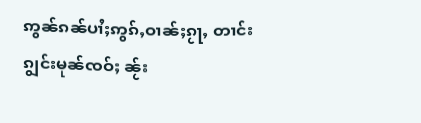ဢွၼ်ၵၼ်ပၢႆႈဢွၵ်ႇဝၢၼ်ႈၵႂႃႇ တၢင်းၵျွင်းမုၼ်ၸဝ်ႈ ၼႂ်း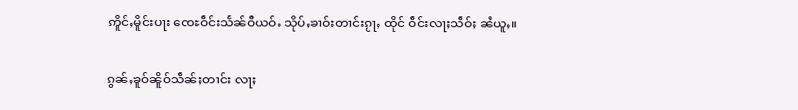ဢိူင်ႇမိူင်းပႃး ၸေႊဝဵင်းသႅၼ်ဝီယဝ်ႉ သိုပ်ႇၶၢဝ်းတၢင်းၵႂႃႇ ထိုင် ဝဵင်းလႃႈသဵဝ်ႈ ၼႆယူႇ။

ၵွၼ်ႇၶူဝ်ၼိူဝ်သဵၼ်ႈတၢင်း လႃႈ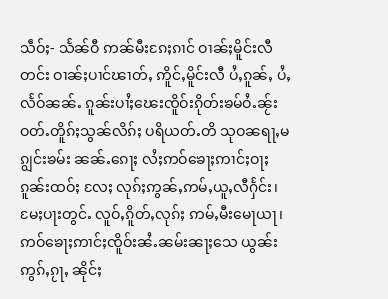သဵဝ်ႈ- သႅၼ်ဝီ ဢၼ်မီးၵႄႈၵၢင် ဝၢၼ်ႈမိူင်းလီ တင်း ဝၢၼ်ႈပၢင်ၽၢတ်ႇ ဢိူင်ႇမိူင်းလီ ပႆႇၵူၼ်ႇ ပႆႇလႅဝ်ၼၼ်ႉ ၵူၼ်းပၢႆႈၽေးၸိူဝ်းၵိုတ်းၶမ်ဝႆႉၼႂ်းဝတ်ႉတိူၵ်ႈသွၼ်လိၵ်ႈ ပရိယတ်ႉတိ သုဝၼရႃႇမၵျွင်းၶမ်း ၼၼ်ႉၵေႃႈ လႆႈဢဝ်ၶေႃႈဢၢင်ႈဝႃႈ ၵူၼ်းထဝ်ႈ လႄႈ လုၵ်ႈဢွၼ်ႇဢမ်ႇယူႇလီႁႅင်း၊ မႄႈပႃးတွင်ႉ လူဝ်ႇၵိူတ်ႇလုၵ်ႈ ဢမ်ႇမီးမေႃယႃ၊  ဢဝ်ၶေႃႈဢၢင်ႈၸိူဝ်းၼႆႉၼမ်းၼႃႈသေ ယွၼ်းဢွၵ်ႇၵႂႃႇ ၼိုင်ႈ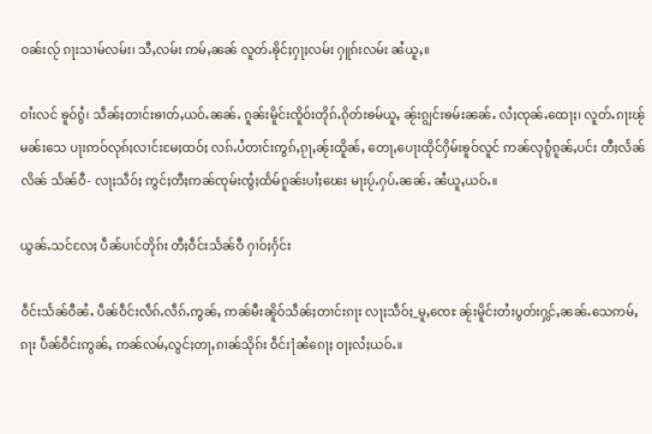ဝၼ်းလႂ် ၵႃးသၢမ်လမ်း၊ သီႇလမ်း ဢမ်ႇၼၼ် လူတ်ႉၶိုင်ႈႁႃႈလမ်း ႁူၵ်းလမ်း ၼႆယူႇ။

ဝၢႆးလင် ၶူဝ်ၵွႆ၊ သဵၼ်ႈတၢင်းၶၢတ်ႇယဝ်ႉၼၼ်ႉ ၵူၼ်းမိူင်းၸိူဝ်းတိုၵ်ႉၵိုတ်းၶမ်ယူႇ ၼႂ်းၵျွင်းၶမ်းၼၼ်ႉ လႆႈၸုၼ်ႉထေႃႈ၊ လူတ်ႉၵႃးၽႂ်မၼ်းသေ ပႃးဢဝ်လုၵ်ႈလၢင်းမႄႈထဝ်ႈ လၵ်ႉပႆတၢင်းဢွၵ်ႇၵႂႃႇၼႂ်းထိူၼ်ႇ တေႃႇပေႃးထိုင်ႁိမ်းၶူဝ်လူင် ဢၼ်လုၵွႆၵူၼ်ႇပင်း တီႈလႅၼ်လိၼ် သႅၼ်ဝီ- လႃႈသဵဝ်ႈ ဢွင်ႈတီႈဢၼ်ၸုမ်းၸွႆႈထႅမ်ၵူၼ်းပၢႆႈၽေး မႃးပႂ်ႉႁပ်ႉၼၼ်ႉ ၼႆယူႇယဝ်ႉ။

ယွၼ်ႉသင်လႄႈ ပဵၼ်ပၢင်တိုၵ်း တီႈဝဵင်းသႅၼ်ဝီ ႁၢဝ်ႈႁႅင်း

ဝဵင်းသႅၼ်ဝီၼႆႉ ပဵၼ်ဝဵင်းလဵၵ်ႉလဵၵ်ႉဢွၼ်ႇ ဢၼ်မီးၼိူဝ်သဵၼ်ႈတၢင်းၵႃး လႃႈသဵဝ်ႈ_မူႇၸေႊ ၼႂ်းမိူင်းတႆးပွတ်းႁွင်ႇၼၼ်ႉသေဢမ်ႇၵႃး ပဵၼ်ဝဵင်းဢွၼ်ႇ ဢၼ်လမ်ႇလွင်ႈတႃႇၵၢၼ်သိုၵ်း ဝဵင်း႞ၼႆၵေႃႈ ဝႃႈလႆႈယဝ်ႉ။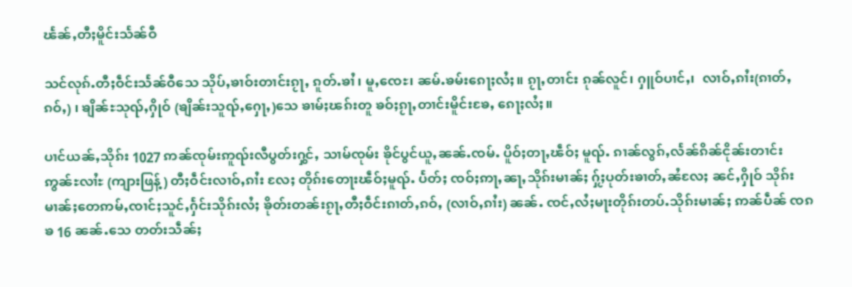ၽႅၼ်ႇတီႈမိူင်းသႅၼ်ဝီ

သင်လုၵ်ႉတီႈဝဵင်းသႅၼ်ဝီသေ သိုပ်ႇၶၢဝ်းတၢင်းၵႂႃႇ ၵူတ်ႉၶၢႆ၊ မူႇၸေႊ၊ ၼမ်ႉၶမ်းၵေႃႈလႆႈ။ ၵႂႃႇတၢင်း ၵုၼ်လူင်၊ ႁူဝ်ပၢင်ႇ၊  လၢဝ်ႇၵၢႆး(ၵၢတ်ႇၵဝ်ႇ) ၊ ၶျိၼ်ႊသုၺ်ႇႁိုဝ် (ၶျိၼ်းသူၺ်ႇႁေႃႇ)သေ ၶၢမ်ႈၽၵ်းတူ ၶဝ်ႈၵႂႃႇတၢင်းမိူင်းၶႄႇ ၵေႃႈလႆႈ။

ပၢင်ယၼ်ႇသိုၵ်း 1027 ဢၼ်ၸုမ်းဢူၺ်းလီပွတ်းႁွင်ႇ သၢမ်ၸုမ်း ၶိုင်ပွင်ယူႇၼၼ်ႉၸမ်ႉ ပိူဝ်ႈတႃႇၽဵဝ်ႈ မူၺ်ႉ ၵၢၼ်လွၵ်ႇလႅၼ်ၵိၼ်ငိုၼ်းတၢင်းဢွၼ်ႊလၢႆႊ (ကျားဖြန့်) တီႈဝဵင်းလၢဝ်ႇၵၢႆး လႄႈ တိုၵ်းတေႃးၽဵဝ်ႈမူၺ်ႉ ပႅတ်ႈ ၸဝ်ႈဢႃႇၼႃႇသိုၵ်းမၢၼ်ႈ ႁႂ်ႈပုတ်းၶၢတ်ႇၼႆလႄႈ ၼင်ႇႁိုဝ် သိုၵ်းမၢၼ်ႈတေဢမ်ႇၸၢင်ႈသူင်ႇႁႅင်းသိုၵ်းလႆႈ ၶိုတ်းတၼ်းၵႂႃႇတီႈဝဵင်းၵၢတ်ႇၵဝ်ႇ (လၢဝ်ႇၵၢႆး) ၼၼ်ႉ ၸင်ႇလႆႈမႃးတိုၵ်းတပ်ႉသိုၵ်းမၢၼ်ႈ ဢၼ်ပဵၼ် ၸၵၶ 16 ၼၼ်ႉသေ တတ်းသဵၼ်ႈ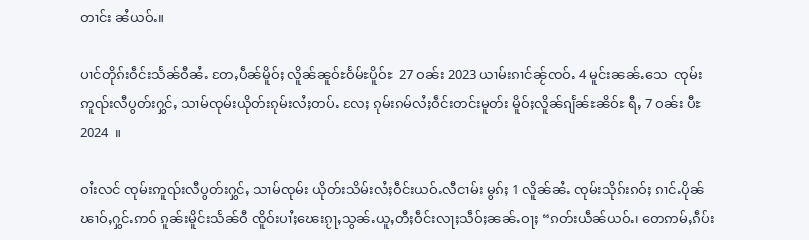တၢင်း ၼႆယဝ်ႉ။

ပၢင်တိုၵ်းဝဵင်းသႅၼ်ဝီၼႆႉ တႄႇပဵၼ်မိူဝ်ႈ လိူၼ်ၼူဝ်ႊဝႅမ်ႊပိူဝ်ႊ  27 ဝၼ်း 2023 ယၢမ်းၵၢင်ၼႂ်ၸဝ်ႉ 4 မူင်းၼၼ်ႉသေ  ၸုမ်းဢူၺ်းလီပွတ်းႁွင်ႇ သၢမ်ၸုမ်းယိုတ်းၵုမ်းလႆႈတပ်ႉ လႄႈ ၵုမ်းၵမ်လႆႈဝဵင်းတင်းမူတ်း မိူဝ်ႈလိူၼ်ၵျႅၼ်ႊၼိဝ်ႊ ရီႇ 7 ဝၼ်း ပီႊ 2024  ။

ဝၢႆးလင် ၸုမ်းဢူၺ်းလီပွတ်းႁွင်ႇ သၢမ်ၸုမ်း ယိုတ်းသိမ်းလႆႈဝဵင်းယဝ်ႉလီငၢမ်း မွၵ်ႈ 1 လိူၼ်ၼႆႉ ၸုမ်းသိုၵ်းၵဝ်ႈ ၵၢင်ႉပိုၼ်ၽၢဝ်ႇႁွင်ႉဢဝ် ၵူၼ်းမိူင်းသႅၼ်ဝီ ၸိူဝ်းပၢႆႈၽေးၵႂႃႇသွၼ်ႉယူႇတီႈဝဵင်းလႃႈသဵဝ်ႈၼၼ်ႉဝႃႈ “ၵတ်းယဵၼ်ယဝ်ႉ၊ တေဢမ်ႇၵဵပ်း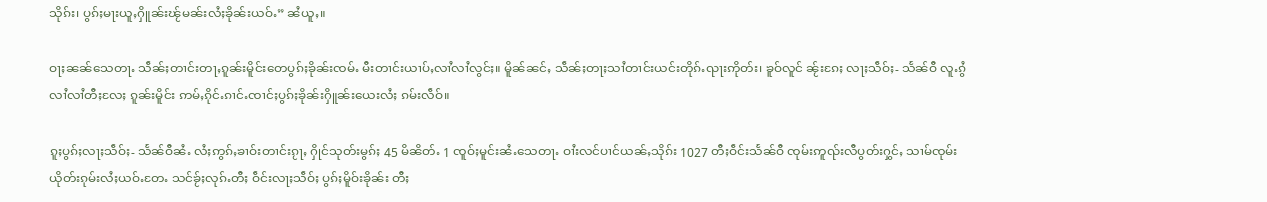သိုၵ်း၊ ပွၵ်ႈမႃးယူႇႁိူၼ်းၽႂ်မၼ်းလႆႈၶိုၼ်းယဝ်ႉ” ၼႆယူႇ။

ဝႃႈၼၼ်သေတႃႉ သဵၼ်ႈတၢင်းတႃႇၵူၼ်းမိူင်းတေပွၵ်ႈၶိုၼ်းၸမ်ႉ မီးတၢင်းယၢပ်ႇလၢႆလၢႆလွင်ႈ။ မိူၼ်ၼင်ႇ သဵၼ်ႈတႃႈသၢႆတၢင်းယင်းတိုၵ်ႉၺႃးဢိုတ်း၊ ၶူဝ်လူင် ၼႂ်းၵႄႈ လႃႈသဵဝ်ႈ- သႅၼ်ဝီ လူႉၵွႆ လၢႆလၢႆတီႈလႄႈ ၵူၼ်းမိူင်း ဢမ်ႇၵိုင်ႉၵၢင်ႉၸၢင်ႈပွၵ်ႈၶိုၼ်းႁိူၼ်းယေးလႆႈ ၵမ်းလဵဝ်။

ၵူႈပွၵ်ႈလႃႈသဵဝ်ႈ- သႅၼ်ဝီၼႆႉ လႆႈဢွၵ်ႇၶၢဝ်းတၢင်းၵႂႃႇ ႁိုင်သုတ်းမွၵ်ႈ 45 မိၼိတ်ႉ 1 ၸူဝ်ႈမူင်းၼႆႉသေတႃႉ ဝၢႆးလင်ပၢင်ယၼ်ႇသိုၵ်း 1027 တီႈဝဵင်းသႅၼ်ဝီ ၸုမ်းဢူၺ်းလီပွတ်းႁွင်ႇ သၢမ်ၸုမ်း ယိုတ်းၵုမ်းလႆႈယဝ်ႉတႄႉ သင်ၶႂ်ႈလုၵ်ႉတီႈ ဝဵင်းလႃႈသဵဝ်ႈ ပွၵ်ႈမိူဝ်းၶိုၼ်း တီႈ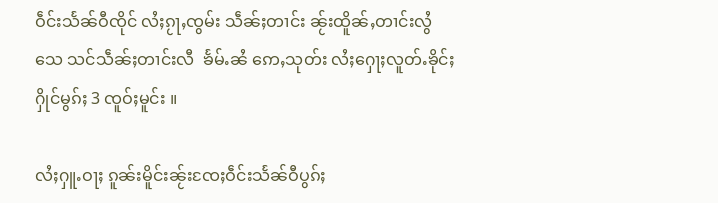ဝဵင်းသႅၼ်ဝီၸိုင် လႆႈၵႂႃႇၸွမ်း သဵၼ်ႈတၢင်း ၼႂ်းထိူၼ်ႇတၢင်းလွႆ သေ သင်သဵၼ်ႈတၢင်းလီ  ၶႅမ်ႉၼႆ ဢေႇသုတ်း လႆႈႁေႃႈလူတ်ႉၶိုင်ႈ ႁိုင်မွၵ်ႈ 3 ၸူဝ်ႈမူင်း ။

လႆႈႁူႉဝႃႈ ၵူၼ်းမိူင်းၼႂ်းၸႄႈဝဵင်းသႅၼ်ဝီပွၵ်ႈ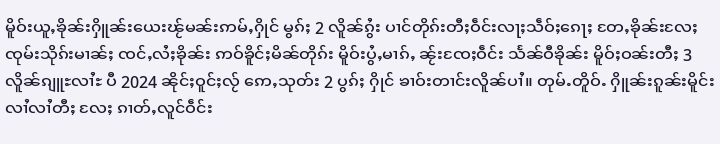မိူဝ်းယူႇၶိုၼ်းႁိူၼ်းယေးၽႂ်မၼ်းဢမ်ႇႁိုင် မွၵ်ႈ 2 လိူၼ်ၵွႆး ပၢင်တိုၵ်းတီႈဝဵင်းလႃႈသဵဝ်ႈၵေႃႈ တႄႇၶိုၼ်းလႄႈ ၸုမ်းသိုၵ်းမၢၼ်ႈ ၸင်ႇလႆႈၶိုၼ်း ဢဝ်ၶိူင်ႈမိၼ်တိုၵ်း မိူဝ်းပွႆႇမၢၵ်ႇ ၼႂ်းၸႄႈဝဵင်း သႅၼ်ဝီၶိုၼ်း မိူဝ်ႈဝၼ်းတီႈ 3 လိူၼ်ၵျူႊလၢႆႊ ပီ 2024 ၼိုင်ႈဝူင်ႈလႂ် ဢေႇသုတ်း 2 ပွၵ်ႈ ႁိုင် ၶၢဝ်းတၢင်းလိူၼ်ပၢႆ။ တုမ်ႉတိူဝ်ႉ ႁိူၼ်းၵူၼ်းမိူင်းလၢႆလၢႆတီႈ လႄႈ ၵၢတ်ႇလူင်ဝဵင်း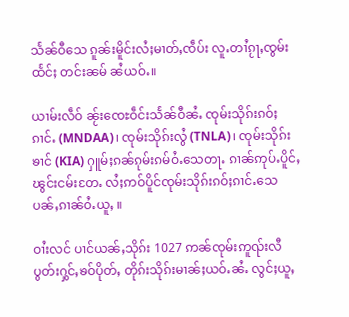သႅၼ်ဝီသေ ၵူၼ်းမိူင်းလႆႈမၢတ်ႇၸဵပ်း လူႉတၢႆၵႂႃႇၸွမ်းထႅင်ႈ တင်းၼမ် ၼႆယဝ်ႉ။

ယၢမ်းလဵဝ် ၼႂ်းၸေႊဝဵင်းသႅၼ်ဝီၼႆႉ ၸုမ်းသိုၵ်းၵဝ်ႈၵၢင်ႉ (MNDAA)၊ ၸုမ်းသိုၵ်းလွႆ (TNLA)၊ ၸုမ်းသိုၵ်းၶၢင် (KIA) ႁူမ်ႈၵၼ်ၵုမ်းၵမ်ဝႆႉသေတႃႉ ၵၢၼ်ဢုပ်ႉပိူင်ႇၽွင်းငမ်းတႄႉ လႆႈဢဝ်ပိူင်ၸုမ်းသိုၵ်းၵဝ်ႈၵၢင်ႉသေ ပၼ်ႇၵၢၼ်ဝႆႉယူႇ ။

ဝၢႆးလင် ပၢင်ယၼ်ႇသိုၵ်း 1027 ဢၼ်ၸုမ်းဢူၺ်းလီပွတ်းႁွင်ႇၶဝ်ပိုတ်ႇ တိုၵ်းသိုၵ်းမၢၼ်ႈယဝ်ႉၼႆႉ လွင်ႈယူႇ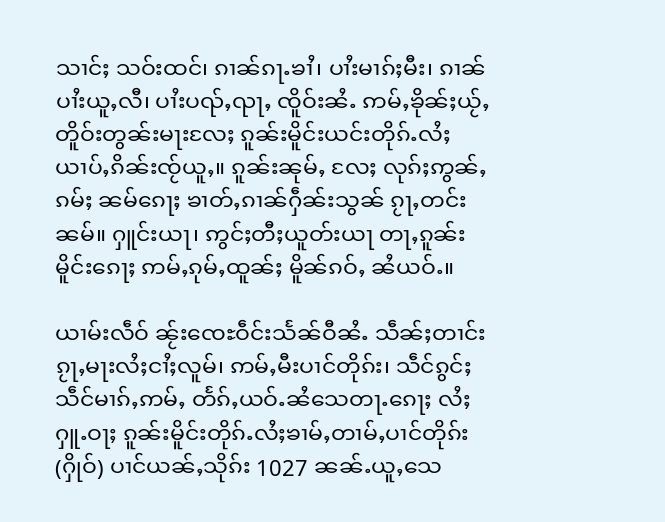သၢင်ႈ သဝ်းထင်၊ ၵၢၼ်ၵႃႉၶၢႆ၊ ပၢႆးမၢၵ်ႈမီး၊ ၵၢၼ်ပၢႆးယူႇလီ၊ ပၢႆးပၺ်ႇၺႃႇ ၸိူဝ်းၼႆႉ ဢမ်ႇၶိုၼ်ႈယႂ်ႇ တိူဝ်းတွၼ်းမႃးလႄႈ ၵူၼ်းမိူင်းယင်းတိုၵ်ႉလႆႈယၢပ်ႇၵိၼ်းၸႂ်ယူႇ။ ၵူၼ်းၼုမ်ႇ လႄႈ လုၵ်ႈဢွၼ်ႇၵမ်ႈ ၼမ်ၵေႃႈ ၶၢတ်ႇၵၢၼ်ႁဵၼ်းသွၼ် ၵႂႃႇတင်းၼမ်။ ႁူင်းယႃ၊ ဢွင်ႈတီႈယူတ်းယႃ တႃႇၵူၼ်းမိူင်းၵေႃႈ ဢမ်ႇၵုမ်ႇထူၼ်ႈ မိူၼ်ၵဝ်ႇ ၼႆယဝ်ႉ။

ယၢမ်းလဵဝ် ၼႂ်းၸေႊဝဵင်းသႅၼ်ဝီၼႆႉ သဵၼ်ႈတၢင်းၵႂႃႇမႃးလႆႈငၢႆႈလူမ်၊ ဢမ်ႇမီးပၢင်တိုၵ်း၊ သဵင်ၵွင်ႈသဵင်မၢၵ်ႇဢမ်ႇ တႅၵ်ႇယဝ်ႉၼႆသေတႃႉၵေႃႈ လႆႈႁူႉဝႃႈ ၵူၼ်းမိူင်းတိုၵ်ႉလႆႈၶၢမ်ႇတၢမ်ႇပၢင်တိုၵ်း (ႁိုဝ်) ပၢင်ယၼ်ႇသိုၵ်း 1027 ၼၼ်ႉယူႇသေ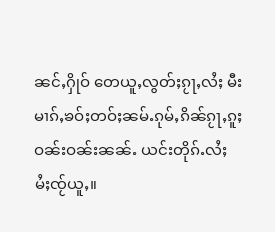ၼင်ႇႁိုဝ် တေယူႇလွတ်ႈၵႂႃႇလႆႈ မီးမၢၵ်ႇၶဝ်ႈတဝ်ႈၼမ်ႉၵုမ်ႇၵိၼ်ၵႂႃႇၵူႈဝၼ်းဝၼ်းၼၼ်ႉ ယင်းတိုၵ်ႉလႆႈမႆႈၸႂ်ယူႇ။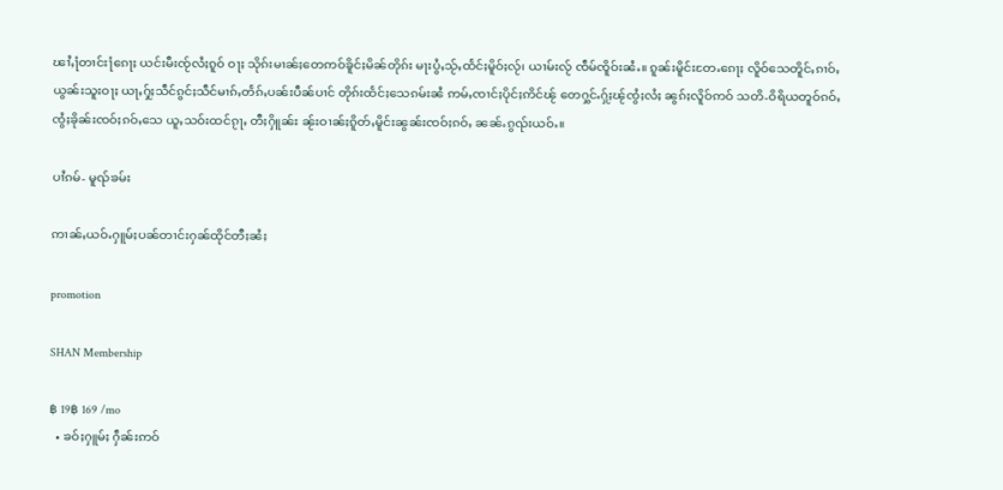ၽၢႆႇ႞တၢင်း႞ၵေႃႈ ယင်းမီးၸႂ်လႆႈၵူဝ် ဝႃႈ သိုၵ်းမၢၼ်ႈတေဢဝ်ၶိူင်ႈမိၼ်တိုၵ်း မႃးပွႆႇသႂ်ႇထႅင်ႈမိူဝ်ႈလႂ်၊ ယၢမ်းလႂ် ၸဵမ်ၸိူဝ်းၼႆႉ။ ၵူၼ်းမိူင်းတႄႉၵေႃႈ လိူဝ်သေတိူင်ႇၵၢဝ်ႇယွၼ်းသူးဝႃႈ ယႃႇႁႂ်ႈသဵင်ၵွင်ႈသဵင်မၢၵ်ႇတႅၵ်ႇပၼ်းပဵၼ်ပၢင် တိုၵ်းထႅင်ႈသေၵမ်းၼႆ ဢမ်ႇၸၢင်ႈပိုင်ႈဢိင်ၽႂ် တေႁွင်ႉႁႂ်ႈၽႂ်ၸွႆႈလႆႈ ၼွၵ်ႈလိူဝ်ဢဝ် သတိ-ဝိရိယတူဝ်ၵဝ်ႇ ၸွႆႈၶိုၼ်းၸဝ်ႈၵဝ်ႇသေ ယူႇသဝ်းထင်ၵႂႃႇ တီႈႁိူၼ်း ၼႂ်းဝၢၼ်ႈၵိူတ်ႇမိူင်းၼွၼ်းၸဝ်ႈၵဝ်ႇ ၼၼ်ႉၵွၺ်းယဝ်ႉ။

ပၢႆၵမ်- မူၺ်ၶမ်း

ဢၢၼ်ႇယဝ်ႉႁူမ်ႈပၼ်တၢင်းႁၼ်ထိုင်တီႈၼႆႈ

promotion

SHAN Membership

฿ 19฿ 169 /mo
  • ၶဝ်ႈႁူမ်ႈ ႁဵၼ်းဢဝ်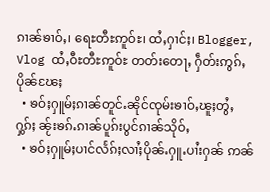ၵၢၼ်ၶၢဝ်ႇ၊ ရေႊတီႊဢူဝ်ႊ၊ ထႆႇႁၢင်ႈ၊ Blogger, Vlog ထႆႇဝီႊတီႊဢူဝ်ႊ တတ်းတေႃႇ ႁဵတ်းဢွၵ်ႇ ပိုၼ်ၽႄႈ
  • ၶဝ်ႈႁူမ်ႈၵၢၼ်တူင်ႉၼိုင်ၸုမ်းၶၢဝ်ႇၽူႈတွႆႇႁွၵ်ႈ ၼႂ်းၶၵ်ႉၵၢၼ်ပူၵ်းပွင်ၵၢၼ်သိုဝ်ႇ
  • ၶဝ်ႈႁူမ်ႈပၢင်လႅၵ်ႈလၢႆႈပိုၼ်ႉႁူႉပၢႆးႁၼ် ဢၼ်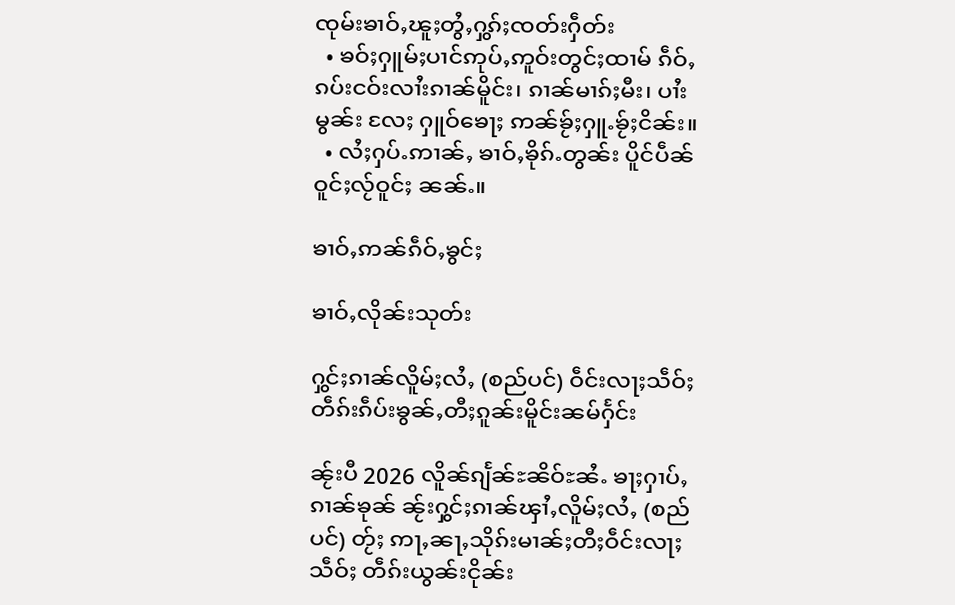ၸုမ်းၶၢဝ်ႇၽူႈတွႆႇႁွၵ်ႈၸတ်းႁဵတ်း
  • ၶဝ်ႈႁူမ်ႈပၢင်ဢုပ်ႇဢူဝ်းတွင်ႈထၢမ် ၵဵဝ်ႇၵပ်းငဝ်းလၢႆးၵၢၼ်မိူင်း၊ ၵၢၼ်မၢၵ်ႈမီး၊ ပၢႆးမွၼ်း လႄႈ ႁူဝ်ၶေႃႈ ဢၼ်ၶႂ်ႈႁူႉၶႂ်ႈငိၼ်း။
  • လႆႈႁပ်ႉဢၢၼ်ႇ ၶၢဝ်ႇၶိုၵ်ႉတွၼ်း ပိူင်ပဵၼ်ဝူင်ႈလႂ်ဝူင်ႈ ၼၼ်ႉ။

ၶၢဝ်ႇဢၼ်ၵဵဝ်ႇၶွင်ႈ

ၶၢဝ်ႇလိုၼ်းသုတ်း

ႁွင်ႈၵၢၼ်လိူမ်ႈလႆႇ (စည်ပင်) ဝဵင်းလႃႈသဵဝ်ႈ တဵၵ်းၵဵပ်းၶွၼ်ႇတီႈၵူၼ်းမိူင်းၼမ်ႁႅင်း

ၼႂ်းပီ 2026 လိူၼ်ၵျႅၼ်ႊၼိဝ်ႊၼႆႉ ၶႃႈႁၢပ်ႇၵၢၼ်ၶုၼ် ၼႂ်းႁွင်ႈၵၢၼ်ၾၢႆႇလိူမ်ႈလႆႇ (စည်ပင်) တႂ်ႈ ဢႃႇၼႃႇသိုၵ်းမၢၼ်ႈတီႈဝဵင်းလႃႈသဵဝ်ႈ တဵၵ်းယွၼ်းငိုၼ်း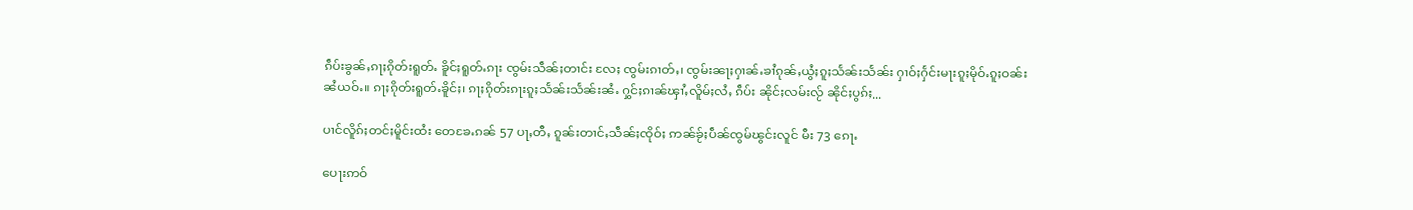ၵဵပ်းၶွၼ်ႇၵႃႈၵိုတ်းရူတ်ႉ ၶိူင်ႈရူတ်ႉၵႃး ၸွမ်းသဵၼ်ႈတၢင်း လႄႈ ၸွမ်းၵၢတ်ႇ၊ ၸွမ်းၼႃႈႁၢၼ်ႉၶၢႆၵုၼ်ႇယွႆႈၵူႈသႅၼ်းသႅၼ်း ႁၢဝ်ႈႁႅင်းမႃးၵူႈမိုဝ်ႉၵူႈဝၼ်း ၼႆယဝ်ႉ။ ၵႃႈၵိုတ်းရူတ်ႉၶိူင်ႈ၊ ၵႃႈၵိုတ်းၵႃးၵူႈသႅၼ်းသႅၼ်းၼႆႉ ႁွင်ႈၵၢၼ်ၾၢႆႇလိူမ်ႈလႆႇ ၵဵပ်း ၼိုင်ႈလမ်းလႂ် ၼိုင်ႈပွၵ်ႈ...

ပၢင်လိူၵ်ႈတင်ႈမိူင်းထႆး တေၶႄႉၵၼ် 57 ပႃႇတီႇ ၵူၼ်းတၢင်ႇသဵၼ်ႈၸိုဝ်ႈ ဢၼ်ၶႂ်ႈပဵၼ်ၸွမ်ၽွင်းလူင် မီး 73 ၵေႃႉ

ပေႃးဢဝ်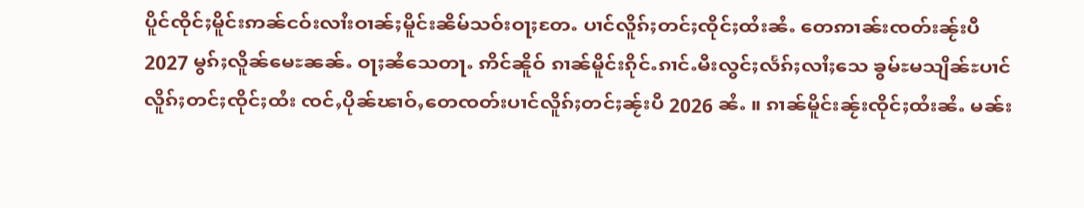ပိူင်ၸိုင်ႈမိူင်းဢၼ်ငဝ်းလၢႆးဝၢၼ်ႈမိူင်းၼိမ်သဝ်းဝႃႈတႄႉ ပၢင်လိူၵ်ႈတင်ႈၸိုင်ႈထႆးၼႆႉ တေဢၢၼ်းၸတ်းၼႂ်းပီ 2027 မွၵ်ႈလိူၼ်မေႊၼၼ်ႉ ဝႃႈၼႆသေတႃႉ ဢိင်ၼိူဝ် ၵၢၼ်မိူင်းၵိုင်ႉၵၢင်ႉမီးလွင်ႈလႅၵ်ႈလၢႆႈသေ ၶွမ်ႊမသျိၼ်ႊပၢင်လိူၵ်ႈတင်ႈၸိုင်ႈထႆး ၸင်ႇပိုၼ်ၽၢဝ်ႇတေၸတ်းပၢင်လိူၵ်ႈတင်ႈၼႂ်းပီ 2026 ၼႆႉ ။ ၵၢၼ်မိူင်းၼႂ်းၸိုင်ႈထႆးၼႆႉ မၼ်း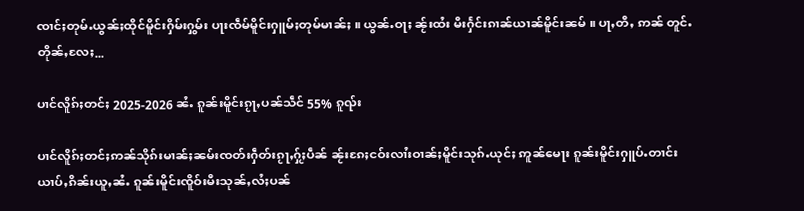ၸၢင်ႈတုမ်ႉယွၼ်ႈထိုင်မိူင်းႁိမ်းႁွမ်း ပႃးၸဵမ်မိူင်းႁူမ်ႈတုမ်မၢၼ်ႈ ။ ယွၼ်ႉဝႃႈ ၼႂ်းထႆး မီးႁႅင်းၵၢၼ်ယၢၼ်မိူင်းၼမ် ။ ပႃႇတီႇ ဢၼ် တူင်ႉတိုၼ်ႇလႄႈ...

ပၢင်လိူၵ်ႈတင်ႈ 2025-2026 ၼႆႉ ၵူၼ်းမိူင်းၵႂႃႇပၼ်သဵင် 55% ၵူၺ်း

ပၢင်လိူၵ်ႈတင်ႈဢၼ်သိုၵ်းမၢၼ်ႈၼမ်းၸတ်းႁဵတ်းၵႂႃႇႁႂ်ႈပဵၼ် ၼႂ်းၵႄႈငဝ်းလၢႆးဝၢၼ်ႈမိူင်းသုၵ်ႉယုင်ႈ ဢူၼ်မေႃး ၵူၼ်းမိူင်းႁူပ်ႉတၢင်းယၢပ်ႇၵိၼ်းယူႇၼႆႉ ၵူၼ်းမိူင်းၸိူဝ်းမီးသုၼ်ႇလႆႈပၼ်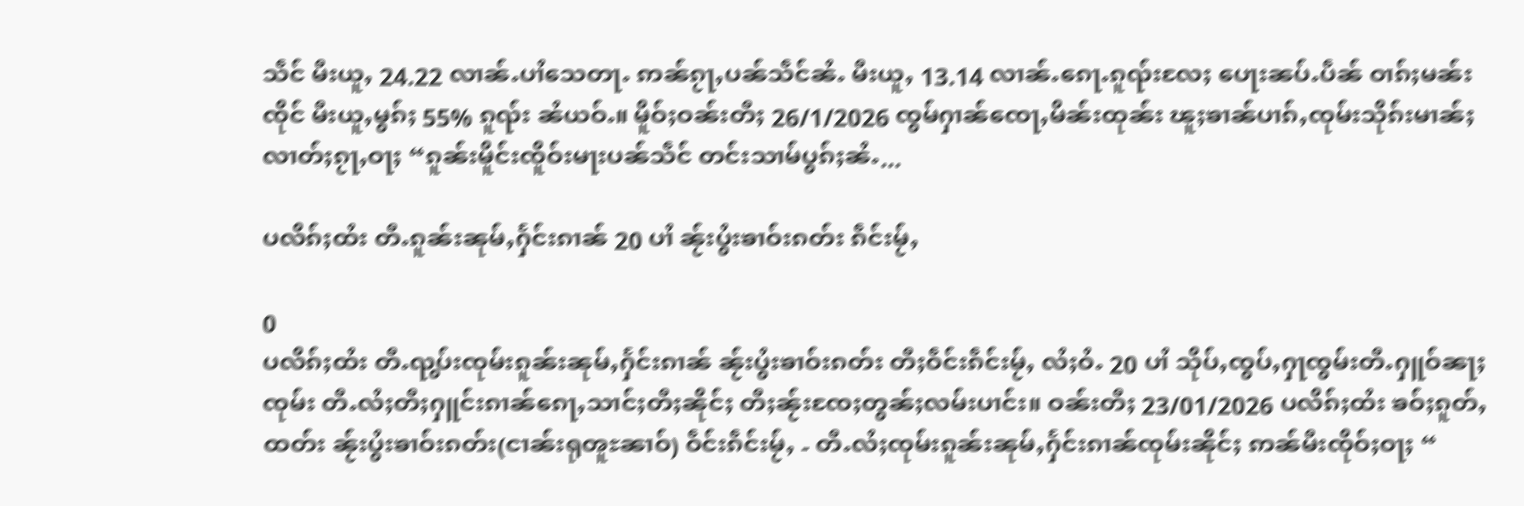သဵင် မီးယူႇ 24.22 လၢၼ်ႉပၢႆသေတႃႉ ဢၼ်ၵႂႃႇပၼ်သဵင်ၼႆႉ မီးယူႇ 13.14 လၢၼ်ႉၵေႃႉၵူၺ်းလႄႈ ပေႃးၼပ်ႉပဵၼ် ဝၢၵ်ႈမၼ်းၸိုင် မီးယူႇမွၵ်ႈ 55% ၵူၺ်း ၼႆယဝ်ႉ။ မိူဝ်ႈဝၼ်းတီႈ 26/1/2026 ၸွမ်ႁၢၼ်ၸေႃႇမိၼ်းထုၼ်း ၽူႈၶၢၼ်ပၢၵ်ႇၸုမ်းသိုၵ်းမၢၼ်ႈ လၢတ်ႈၵႂႃႇဝႃႈ “ၵူၼ်းမိူင်းၸိူဝ်းမႃးပၼ်သဵင် တင်းသၢမ်ပွၵ်ႈၼႆႉ...

ပလိၵ်ႈထႆး တီႉၵူၼ်းၼုမ်ႇႁႅင်းၵၢၼ် 20 ပၢႆ ၼႂ်းပွႆးၶၢဝ်းၵတ်း ၵဵင်းမႂ်ႇ

0
ပလိၵ်ႈထႆး တီႉၺွပ်းၸုမ်းၵူၼ်းၼုမ်ႇႁႅင်းၵၢၼ် ၼႂ်းပွႆးၶၢဝ်းၵတ်း တီႈဝဵင်းၵဵင်းမႂ်ႇ လႆႈဝႆႉ 20 ပၢႆ သိုပ်ႇၸွပ်ႇႁႃၸွမ်းတီႉႁူဝ်ၼႃႈၸုမ်း တီႉလႆႈတီႈႁူင်းၵၢၼ်ၵေႃႇသၢင်ႈတီႈၼိုင်ႈ တီႈၼႂ်းၸႄႈတွၼ်ႈလမ်းပၢင်း။ ဝၼ်းတီႈ 23/01/2026 ပလိၵ်ႈထႆး ၶဝ်ႈၵူတ်ႇထတ်း ၼႂ်းပွႆးၶၢဝ်းၵတ်း(ငၢၼ်းရုၻူႊၼၢဝ်) ဝဵင်းၵဵင်းမႂ်ႇ - တီႉလႆႈၸုမ်းၵူၼ်းၼုမ်ႇႁႅင်းၵၢၼ်ၸုမ်းၼိုင်ႈ ဢၼ်မီးၸိုဝ်ႈဝႃႈ “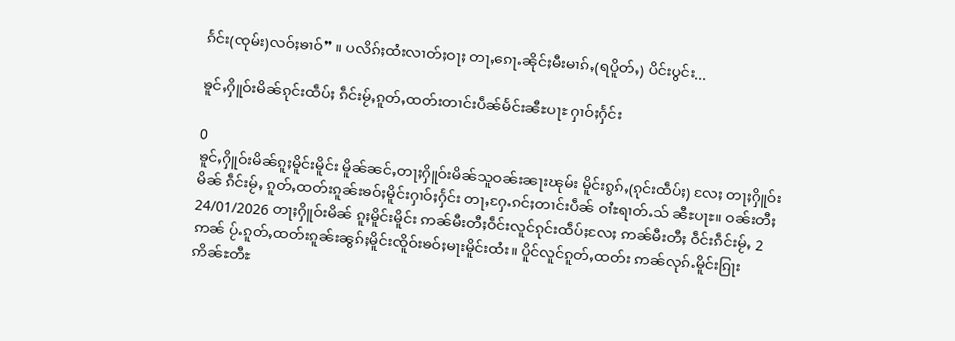ၵႅင်း(ၸုမ်း)လဝ်ႈၶၢဝ်” ။ ပလိၵ်ႈထႆးလၢတ်ႈဝႃႈ တႃႇၵေႃႉၼိုင်ႈမီးမၢၵ်ႇ(ရပိူတ်ႇ) ပိင်းပွင်း...

ၶူင်ႇႁိူဝ်းမိၼ်ၵုင်းထဵပ်ႈ ၵဵင်းမႂ်ႇၵူတ်ႇထတ်းတၢင်းပဵၼ်မႅင်းၼီႊပႃႊ ႁၢဝ်ႈႁႅင်း

0
ၶူင်ႇႁိူဝ်းမိၼ်ၵူႈမိူင်းမိူင်း မိူၼ်ၼင်ႇတႃႈႁိူဝ်းမိၼ်သူဝၼ်းၼႃးၽုမ်း မိူင်းၵွၵ်ႇ(ၵုင်းထဵပ်ႈ) လႄႈ တႃႈႁိူဝ်းမိၼ် ၵဵင်းမႂ်ႇ ၵူတ်ႇထတ်းၵူၼ်းၶဝ်ႈမိူင်းႁၢဝ်ႈႁႅင်း တႃႇႁႄႉၵင်ႈတၢင်းပဵၼ် ဝၢႆႊရၢတ်ႉသ် ၼီႊပႃႊ။ ဝၼ်းတီႈ 24/01/2026 တႃႈႁိူဝ်းမိၼ် ၵူႈမိူင်းမိူင်း ဢၼ်မီးတီႈဝဵင်းလူင်ၵုင်းထဵပ်ႈလႄႈ ဢၼ်မီးတီႈ ဝဵင်းၵဵင်းမႂ်ႇ 2 ဢၼ် ပႂ်ႉၵူတ်ႇထတ်းၵူၼ်းၼွၵ်ႈမိူင်းၸိူဝ်းၶဝ်ႈမႃးမိူင်းထႆး။ ပိူင်လူင်ၵူတ်ႇထတ်း ဢၼ်လုၵ်ႉမိူင်းၵြႃးဢိၼ်ႊတီႊ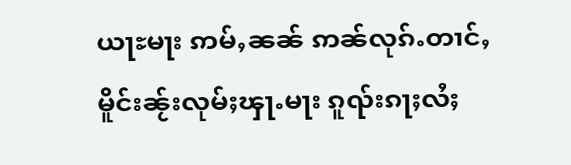ယႃႊမႃး ဢမ်ႇၼၼ် ဢၼ်လုၵ်ႉတၢင်ႇမိူင်းၼႂ်းလုမ်ႈၾႃႉမႃး ၵူၺ်းၵႃႈလႆႈ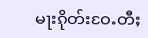မႃးၵိုတ်းဝႄႉတီႈ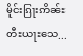မိူင်းၵြႃးဢိၼ်ႊတီႊယႃႊသေ...